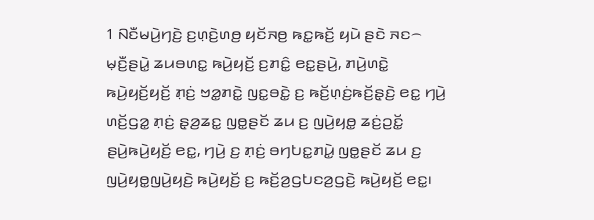1 ꤡꤢꤪꤗꤣꤧ꤬ꤚꤢꤧ꤬ ꤢ꤬ꤛ꤫ꤢꤧ꤬ꤛꤥ꤬ ꤟꤢꤩꤏꤥ꤬ ꤒꤢ꤭ꤒꤢꤩ꤬ ꤟꤣꤧ ꤔꤢꤧ ꤏꤢ꤮ ꤗ꤫ꤢꤪ꤬ꤔꤣꤧ꤭ ꤘꤣꤋꤛꤢ꤭ ꤒꤣꤧ꤬ꤟꤢꤩ꤬ ꤢ꤬ꤊꤢꤨ꤭ ꤕꤢ꤭ꤔꤣꤧ꤬, ꤊꤣꤧ꤬ꤛꤢꤧ꤭ ꤒꤣꤧ꤬ꤟꤢꤩ꤬ꤟꤢꤩ꤬ ꤊ꤫ꤢꤦ꤬ ꤠꤤ꤭ꤊꤢꤧ꤭ ꤜꤢ꤭ꤋꤢꤧ꤭ ꤢ꤬ ꤒꤢꤩ꤬ꤛ꤫ꤢꤦ꤬ꤒꤢꤩ꤬ꤔ꤫ꤢꤧ꤬ ꤕꤢ꤭ ꤚꤣꤧ꤬ ꤛꤢꤩ꤬ꤞꤤ꤭ ꤊ꤫ꤢꤦ꤬ ꤔ꤫ꤤ꤬ꤘꤢ꤭ ꤜꤥ꤭ꤔꤢꤩ ꤘꤣ ꤢ꤬ ꤜꤣꤧ꤬ꤟꤥ꤭ ꤘꤢꤦ꤬ꤑꤢꤩ꤭ ꤔꤣꤧ꤬ꤒꤣꤧ꤬ꤟꤢꤩ꤬ ꤕꤢ꤭, ꤚꤣꤧ꤬ ꤢ꤬ ꤊ꤫ꤢꤦ꤬ ꤋꤚꤝꤢ꤭ꤊꤣꤧ꤭ ꤜꤥ꤭ꤔꤢꤩ ꤘꤣ ꤢ꤬ ꤜꤣꤧ꤬ꤟꤥ꤭ꤜꤣꤧ꤬ꤟꤢꤧ꤬ ꤒꤣꤧ꤬ꤟꤢꤩ꤬ ꤢ꤬ ꤒꤢꤩ꤬ꤤ꤬ꤞꤝꤢꤤ꤬ꤞꤢꤧ꤬ ꤒꤣꤧ꤬ꤟꤢꤩ꤬ ꤕꤢ꤭꤯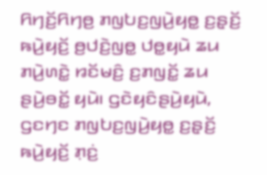ꤖꤚꤢꤩ꤬ꤖꤚꤥ꤬ ꤊꤜꤝꤢ꤬ꤜꤣꤧ꤬ꤟꤥ꤭ ꤢ꤬ꤔ꤫ꤢꤩ꤬ ꤒꤣꤧ꤬ꤟꤢꤩ꤬ ꤥ꤬ꤓꤢꤧ꤬ꤜꤥ꤭ ꤓꤥ꤭ꤟꤣꤧ ꤘꤣ ꤊꤣꤧ꤬ꤛꤢꤧ꤭ ꤙꤢꤩꤗꤢꤨ꤬ ꤢ꤬ꤊꤜꤢꤩ꤭ ꤘꤣ ꤔꤣꤧ꤬ꤋꤢꤩ꤭ ꤟꤣꤧ꤯ ꤞꤢꤧꤟꤢꤨꤔꤣꤧ꤬ꤟꤣꤧ, ꤞꤢꤚꤢ ꤊꤜꤝꤢ꤬ꤜꤣꤧ꤬ꤟꤥ꤭ ꤢ꤬ꤔ꤫ꤢꤩ꤬ ꤒꤣꤧ꤬ꤟꤢꤩ꤬ ꤊ꤫ꤢꤦ꤬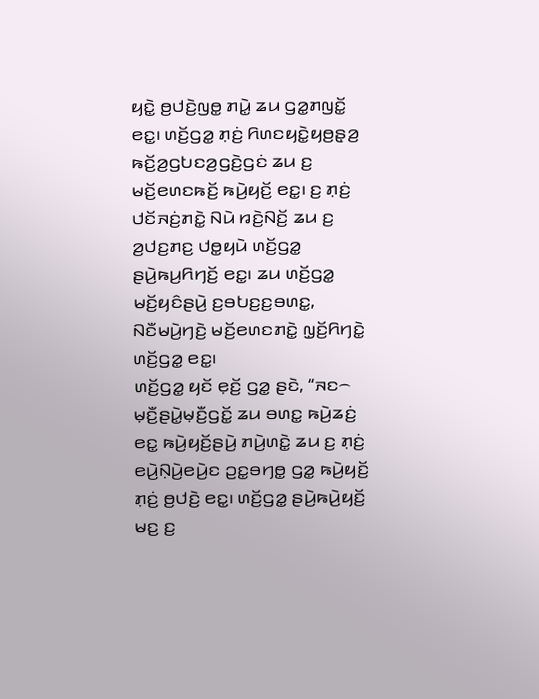ꤟꤢꤧ꤭ ꤥ꤬ꤓꤢꤧ꤬ꤜꤥ꤭ ꤊꤣꤧ꤭ ꤘꤣ ꤞꤤ꤭ꤊꤜꤢꤩ꤭ ꤕꤢ꤭꤯ ꤛꤢꤩ꤬ꤞꤤ꤭ ꤊ꤫ꤢꤦ꤬ ꤖꤛꤢꤟꤢꤧ꤭ꤟꤥ꤬ꤔ꤫ꤤ꤬ ꤒꤢꤩ꤬ꤤ꤬ꤞꤝꤢꤤ꤬ꤞꤢꤧ꤬ꤞꤢꤦ ꤘꤣ ꤢ꤬ ꤗꤢꤩ꤬ꤕꤛꤢꤒꤢꤩ꤬ ꤒꤣꤧ꤬ꤟꤢꤩ꤬ ꤕꤢ꤭꤯ ꤢ꤬ ꤊ꤫ꤢꤦ꤬ ꤓꤢꤩꤏꤢꤦ꤬ꤊꤢꤧ꤭ ꤡꤣꤧ ꤙꤢꤧ꤬ꤡꤢꤩ꤬ ꤘꤣ ꤢ꤬ ꤤ꤬ꤓꤢ꤬ꤊꤢ꤬ ꤓꤥ꤭ꤟꤣꤧ ꤛꤢꤩ꤬ꤞꤤ꤭ ꤔꤣꤧ꤬ꤒꤣ꤬ꤖꤚꤢꤩ꤬ ꤕꤢ꤭꤯ ꤘꤣ ꤛꤢꤩ꤬ꤞꤤ꤭ ꤗꤢꤩ꤬ꤟꤢꤨꤔꤣꤧ꤬ ꤢ꤬ꤋꤝꤢ꤬ꤢ꤬ꤋꤛꤢ꤭, ꤡꤢꤪꤗꤣꤧ꤬ꤚꤢꤧ꤬ ꤗꤢꤩ꤬ꤕꤛꤢꤊꤢꤧ꤭ ꤜ꤫ꤢꤩ꤬ꤖꤚꤢꤧ꤭ ꤛꤢꤩ꤬ꤞꤤ꤭ ꤕꤢ꤭꤯
ꤛꤢꤩ꤬ꤞꤤ꤭ ꤟꤢꤩ ꤕ꤫ꤢꤩ꤬ ꤞꤤ꤭ ꤔꤢꤧ, “ꤏꤢ꤮ ꤗ꤫ꤢꤪ꤬ꤔꤣꤧ꤭ꤗ꤫ꤢꤪ꤬ꤞꤢꤩ꤭ ꤘꤣ ꤋꤛꤢ꤭ ꤒꤣꤧ꤬ꤘꤢꤦ꤬ ꤕꤢ꤭ ꤒꤣꤧ꤬ꤟꤢꤩ꤬ꤔꤣꤧ꤬ ꤊꤣꤧ꤬ꤛꤢꤧ꤭ ꤘꤣ ꤢ꤬ ꤊ꤫ꤢꤦ꤬ ꤕꤣꤧ꤬ꤡ꤫ꤣꤧ꤬ꤕꤣꤧ꤬ꤢ ꤑꤢ꤭ꤋꤚꤥ꤭ ꤞꤤ꤭ ꤒꤣꤧ꤬ꤟꤢꤩ꤬ ꤊ꤫ꤢꤦ꤬ ꤥ꤬ꤓꤢꤧ꤬ ꤕꤢ꤭꤯ ꤛꤢꤩ꤬ꤞꤤ꤭ ꤔꤣꤧ꤬ꤒꤣꤧ꤬ꤟꤢꤩ꤬ ꤗꤢ꤬ ꤢ꤬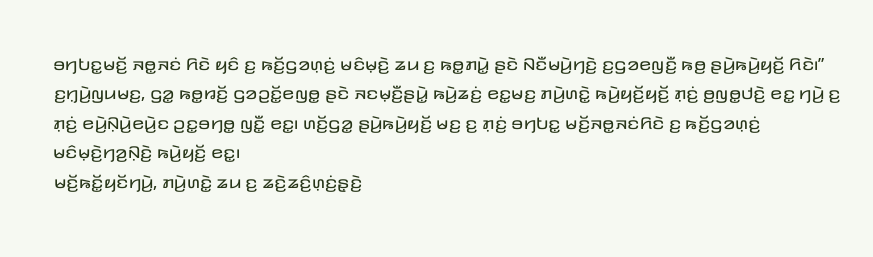ꤋꤚꤝꤢ꤭ꤗꤢꤩ꤬ ꤏꤥ꤭ꤏꤢꤦ ꤖꤢꤧ ꤟꤢꤨ ꤢ꤬ ꤒꤢꤩ꤬ꤞꤤꤛ꤫ꤢꤦ꤬ ꤗꤢꤨꤗ꤫ꤢꤧ꤬ ꤘꤣ ꤢ꤬ ꤒꤥ꤭ꤊꤣꤧ꤭ ꤔꤢꤧ ꤡꤢꤪꤗꤣꤧ꤬ꤚꤢꤧ꤬ ꤢ꤬ꤞꤤꤕꤜꤢꤪ꤬ ꤒꤥ꤬ ꤔꤣꤧ꤬ꤒꤣꤧ꤬ꤟꤢꤩ꤬ ꤖꤢꤧ꤯”
ꤢ꤬ꤚ꤫ꤣꤧ꤬ꤜꤣꤗꤢ꤬, ꤞꤤ꤭ ꤒꤥ꤭ꤙꤢꤩ꤬ ꤞꤤꤑꤢꤩ꤭ꤕꤜꤥ꤭ ꤔꤢꤧ ꤏꤢꤗ꤫ꤢꤪ꤬ꤔꤣꤧ꤭ ꤒꤣꤧ꤬ꤘꤢꤦ꤬ ꤕꤢ꤭ꤗꤢ꤬ ꤊꤣꤧ꤬ꤛꤢꤧ꤭ ꤒꤣꤧ꤬ꤟꤢꤩ꤬ꤟꤢꤩ꤬ ꤊ꤫ꤢꤦ꤬ ꤥ꤬ꤜꤥ꤭ꤓꤢꤧ꤬ ꤕꤢ꤭ ꤚꤣꤧ꤬ ꤢ꤬ ꤊ꤫ꤢꤦ꤬ ꤕꤣꤧ꤬ꤡ꤫ꤣꤧ꤬ꤕꤣꤧ꤬ꤢ ꤑꤢ꤭ꤋꤚꤥ꤭ ꤜꤢꤪ꤭ ꤕꤢ꤭꤯ ꤛꤢꤩ꤬ꤞꤤ꤭ ꤔꤣꤧ꤬ꤒꤣꤧ꤬ꤟꤢꤩ꤬ ꤗꤢ꤬ ꤢ꤬ ꤊ꤫ꤢꤦ꤬ ꤋꤚꤝꤢ꤭ ꤗꤢꤩ꤬ꤏꤥ꤭ꤏꤢꤦꤖꤢꤧ ꤢ꤬ ꤒꤢꤩ꤬ꤞꤤꤛ꤫ꤢꤦ꤬ ꤗꤢꤨꤗ꤫ꤢꤧ꤬ꤚꤤ꤬ꤡ꤫ꤢꤧ꤬ ꤒꤣꤧ꤬ꤟꤢꤩ꤬ ꤕꤢ꤭꤯
ꤗꤢꤩ꤬ꤒꤢꤩ꤭ꤟꤢꤩꤚꤣꤧ꤬, ꤊꤣꤧ꤬ꤛꤢꤧ꤭ ꤘꤣ ꤢ꤬ ꤘꤢꤧ꤬ꤘꤢꤨ꤬ꤛ꤫ꤢꤦ꤬ꤔ꤫ꤢꤧ꤬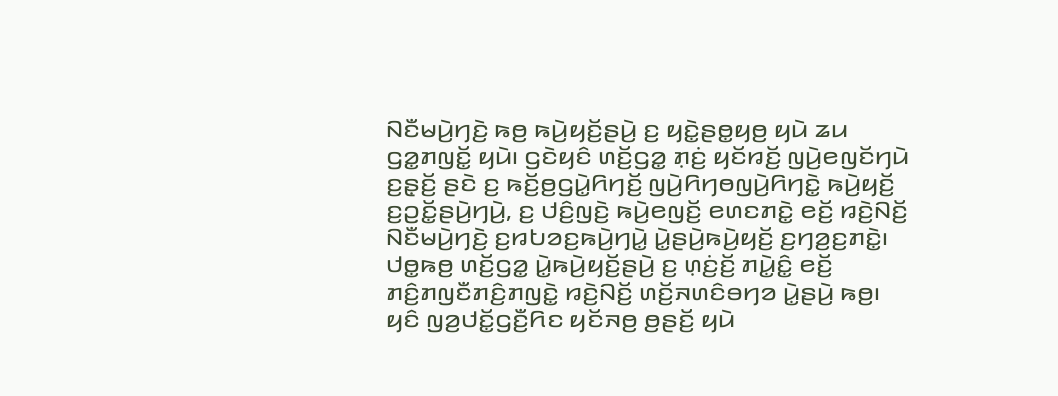ꤡꤢꤪꤗꤣꤧ꤬ꤚꤢꤧ꤬ ꤒꤥ꤬ ꤒꤣꤧ꤬ꤟꤢꤩ꤬ꤔꤣꤧ꤬ ꤢ꤬ ꤟꤢꤧ꤭ꤔꤥ꤭ꤟꤥ꤬ ꤟꤣꤧ ꤘꤣ ꤞꤤ꤭ꤊꤜꤢꤩ꤭ ꤟꤣꤧ꤯ ꤞꤢꤧꤟꤢꤨ ꤛꤢꤩ꤬ꤞꤤ꤭ ꤊ꤫ꤢꤦ꤬ ꤟꤢꤩꤙꤢꤩ꤬ ꤜꤣꤧ꤬ꤕꤜꤢꤩꤚꤣꤧ ꤢ꤬ꤔ꤫ꤢꤩ꤬ ꤔꤢꤧ ꤢ꤬ ꤒꤢꤩ꤬ꤥ꤬ꤞꤣꤧ꤭ꤖꤚꤢꤩ꤬ ꤜꤣꤧ꤬ꤖꤚꤥꤜꤣꤧ꤬ꤖꤚꤢꤧ꤭ ꤒꤣꤧ꤬ꤟꤢꤩ꤬ ꤢ꤬ꤑꤢꤩ꤭ꤔꤣꤧ꤬ꤚꤣꤧ꤬, ꤢ꤬ ꤓꤢꤨ꤬ꤜꤢꤧ꤬ ꤒꤣꤧ꤬ꤕꤜꤢꤩ꤬ ꤕꤛꤢꤊꤢꤧ꤭ ꤕꤢꤩ꤬ ꤙꤢꤧ꤬ꤡꤢꤩ꤬ ꤡꤢꤪꤗꤣꤧ꤬ꤚꤢꤧ꤬ ꤢ꤬ꤙꤝꤤꤢ꤬ꤒꤣꤧ꤬ꤚꤣꤧ꤭ ꤣꤧ꤭ꤔꤣꤧ꤬ꤒꤣꤧ꤬ꤟꤢꤩ꤬ ꤢ꤬ꤚꤤ꤬ꤢ꤬ꤊꤢꤧ꤭꤯ ꤓꤥ꤭ꤒꤥ꤬ ꤛꤢꤩ꤬ꤞꤤ꤭ ꤣꤧ꤭ꤒꤣꤧ꤬ꤟꤢꤩ꤬ꤔꤣꤧ꤬ ꤢ꤬ ꤛ꤫ꤢꤦ꤬ꤢꤩ꤬ ꤊꤣꤧ꤭ꤢꤨ꤭ ꤕꤢꤩ꤬ ꤊꤢꤨ꤬ꤊꤜꤢꤪꤊꤢꤨ꤬ꤊꤜꤢꤧ꤭ ꤙꤢꤧ꤬ꤡꤢꤩ꤬ ꤛꤢꤩ꤬ꤏꤛꤢꤨꤋꤚꤤ ꤣꤧ꤭ꤔꤣꤧ꤬ ꤒꤥ꤬꤯ ꤟꤢꤨ ꤜꤤ꤬ꤓꤢꤩ꤭ꤞꤢꤪ꤬ꤖꤢ ꤟꤢꤩꤏꤥ꤬ ꤥ꤬ꤔꤢꤩ꤬ ꤟꤣꤧ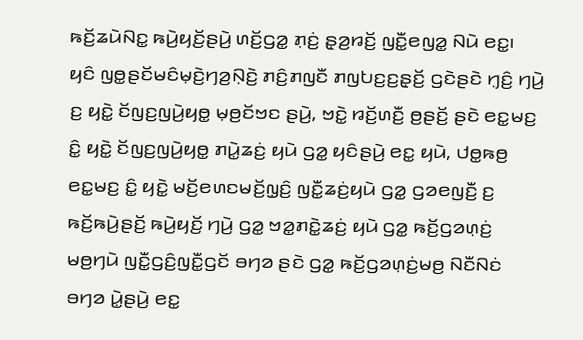ꤒꤢꤩ꤬ꤘꤣꤧꤡꤢ꤭ ꤒꤣꤧ꤬ꤟꤢꤩ꤬ꤔꤣꤧ꤬ ꤛꤢꤩ꤬ꤞꤤ꤭ ꤊ꤫ꤢꤦ꤬ ꤔ꤫ꤤ꤬ꤙꤢꤩ꤬ ꤜꤢꤪ꤭ꤕꤜꤤ꤭ ꤡꤣꤧ ꤕꤢ꤭꤯
ꤟꤢꤨ ꤜꤥ꤭ꤔꤢꤩꤗꤢꤨꤗ꤫ꤢꤧ꤬ꤚꤤ꤬ꤡ꤫ꤢꤧ꤬ ꤊꤢꤨ꤬ꤊꤜꤢꤪ ꤊꤜꤝꤢ꤬ꤢ꤬ꤔ꤫ꤢꤩ꤬ ꤞꤢꤧꤔꤢꤧ ꤚ꤫ꤢꤨ꤬ ꤚꤣꤧ꤬ ꤢ꤬ ꤟꤢꤧ꤭ ꤢꤩꤜꤢ꤬ꤜꤣꤧ꤬ꤟꤥ꤭ ꤗ꤫ꤥ꤬ꤢꤩꤠꤢ ꤔꤣꤧ꤬, ꤠꤢꤧ꤭ ꤙꤢꤩ꤬ꤛꤢꤪ꤬ ꤥ꤬ꤔꤢꤩ꤬ ꤔꤢꤧ ꤕꤢ꤭ꤗꤢ꤬ ꤢꤨ꤭ ꤟꤢꤧ꤭ ꤢꤩꤜꤢ꤬ꤜꤣꤧ꤬ꤟꤥ꤭ ꤊꤣꤧ꤭ꤘꤢꤦ꤬ ꤟꤣꤧ ꤞꤤ꤭ ꤟꤢꤨꤔꤣꤧ꤬ ꤕꤢ꤭ ꤟꤣꤧ, ꤓꤥ꤭ꤒꤥ꤬ ꤕꤢ꤭ꤗꤢ꤬ ꤢꤨ꤭ ꤟꤢꤧ꤭ ꤗꤢꤩ꤬ꤕꤛꤢꤗꤢꤩ꤬ꤜ꤫ꤢꤨ꤬ ꤜꤢꤪ꤭ꤘꤢꤦ꤬ꤟꤣꤧ ꤞꤤ꤭ ꤞꤤꤕꤜꤢꤪ꤬ ꤢ꤬ ꤒꤢꤩ꤬ꤒꤣꤧ꤬ꤔꤢꤩ꤬ ꤒꤣꤧ꤬ꤟꤢꤩ꤬ ꤚꤣꤧ꤬ ꤞꤤ꤭ ꤠꤤ꤭ꤊꤢꤧ꤭ꤘꤢꤦ꤬ ꤟꤣꤧ ꤞꤤ꤭ ꤒꤢꤩ꤬ꤞꤤꤛ꤫ꤢꤦ꤬ ꤗꤥ꤬ꤚꤣꤧ ꤜꤢꤪ꤭ꤞꤢꤨ꤬ꤜꤢꤪ꤭ꤞꤢꤩ ꤋꤚꤤ ꤔꤢꤧ ꤞꤤ꤭ ꤒꤢꤩ꤬ꤞꤤꤛ꤫ꤢꤦ꤬ꤗꤥ꤬ ꤡꤢꤪꤡꤢꤦ ꤋꤚꤤ ꤣꤧ꤭ꤔꤣꤧ꤬ ꤕꤢ꤭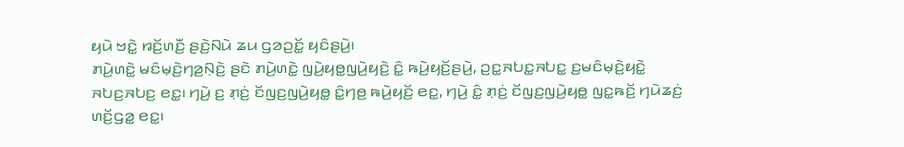ꤟꤣꤧ ꤠꤢꤧ꤭ ꤙꤢꤩ꤬ꤛꤢꤪ꤬ ꤔꤢꤧ꤬ꤡꤣꤧ ꤘꤣ ꤞꤤꤑꤢꤩ꤭ ꤟꤢꤨꤔꤣꤧ꤬꤯
ꤊꤣꤧ꤬ꤛꤢꤧ꤭ ꤗꤢꤨꤗ꤫ꤢꤧ꤬ꤚꤤ꤬ꤡ꤫ꤢꤧ꤬ ꤔꤢꤧ ꤊꤣꤧ꤬ꤛꤢꤧ꤭ ꤜꤣꤧ꤬ꤟꤥ꤭ꤜꤣꤧ꤬ꤟꤢꤧ꤬ ꤢꤨ꤭ ꤒꤣꤧ꤬ꤟꤢꤩ꤬ꤔꤣꤧ꤬, ꤑꤢ꤭ꤏꤝꤢ꤭ꤏꤝꤢ꤭ ꤢ꤬ꤗꤢꤨꤗ꤫ꤢꤧ꤬ꤟꤢꤧ꤭ ꤏꤝꤢ꤬ꤏꤝꤢ꤬ ꤕꤢ꤭꤯ ꤚꤣꤧ꤬ ꤢ꤬ ꤊ꤫ꤢꤦ꤬ ꤢꤩꤜꤢ꤬ꤜꤣꤧ꤬ꤟꤥ꤭ ꤢꤨ꤭ꤚꤥ꤬ ꤒꤣꤧ꤬ꤟꤢꤩ꤬ ꤕꤢ꤭, ꤚꤣꤧ꤬ ꤢꤨ꤭ ꤊ꤫ꤢꤦ꤬ ꤢꤩꤜꤢ꤬ꤜꤣꤧ꤬ꤟꤥ꤭ ꤜꤢ꤭ꤒꤢꤩ꤬ ꤚꤣꤧꤘꤢꤦ꤬ ꤛꤢꤩ꤬ꤞꤤ꤭ ꤕꤢ꤭꤯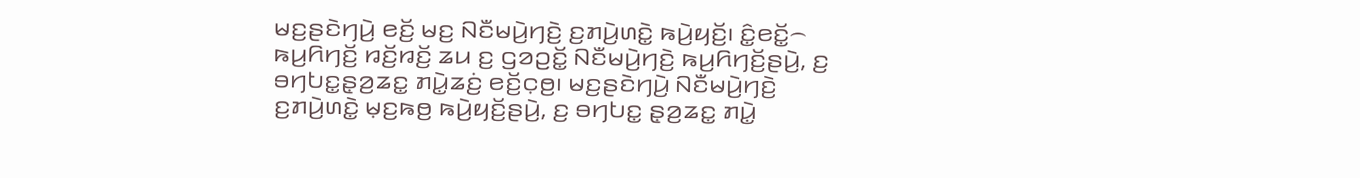ꤗꤢ꤬ꤔꤢꤧꤚꤣꤧ꤬ ꤕꤢꤩ꤬ ꤗꤢ꤬ ꤡꤢꤪꤗꤣꤧ꤬ꤚꤢꤧ꤬ ꤢ꤬ꤊꤣꤧ꤬ꤛꤢꤧ꤭ ꤒꤣꤧ꤬ꤟꤢꤩ꤬꤯ ꤢꤨ꤭ꤕꤢꤩ꤭꤮ ꤒꤣ꤬ꤖꤚꤢꤩ꤬ ꤙꤢꤩ꤬ꤙꤢꤩ꤬ ꤘꤣ ꤢ꤬ ꤞꤤꤑꤢꤩ꤭ ꤡꤢꤪꤗꤣꤧ꤬ꤚꤢꤧ꤬ ꤒꤣ꤬ꤖꤚꤢꤩ꤬ꤔꤣꤧ꤬, ꤢ꤬ ꤋꤚꤝꤢ꤭ꤔ꤫ꤤ꤬ꤘꤢ꤭ ꤊꤣꤧ꤭ꤘꤢꤦ꤬ ꤕꤢꤩ꤬ꤍ꤫ꤥ꤬꤯ ꤗꤢ꤬ꤔꤢꤧꤚꤣꤧ꤬ ꤡꤢꤪꤗꤣꤧ꤬ꤚꤢꤧ꤬ ꤢ꤬ꤊꤣꤧ꤬ꤛꤢꤧ꤭ ꤗ꤫ꤢ꤬ꤒꤥ꤬ ꤒꤣꤧ꤬ꤟꤢꤩ꤬ꤔꤣꤧ꤬, ꤢ꤬ ꤋꤚꤝꤢ꤭ ꤔ꤫ꤤ꤬ꤘꤢ꤭ ꤊꤣꤧ꤭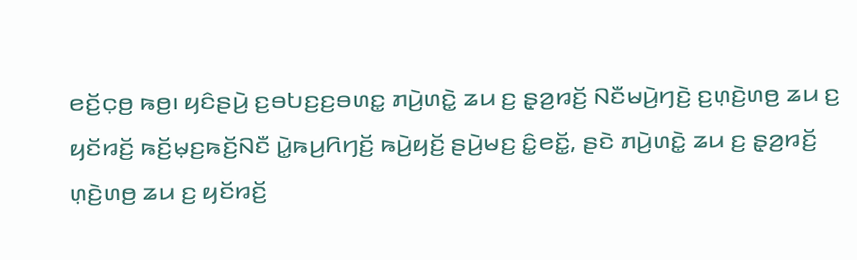ꤕꤢꤩ꤬ꤍ꤫ꤥ꤬ ꤒꤥ꤬꤯ ꤟꤢꤨꤔꤣꤧ꤬ ꤢ꤬ꤋꤝꤢ꤬ꤢ꤬ꤋꤛꤢ꤭ ꤊꤣꤧ꤬ꤛꤢꤧ꤭ ꤘꤣ ꤢ꤬ ꤔ꤫ꤤ꤬ꤙꤢꤩ꤬ ꤡꤢꤪꤗꤣꤧ꤬ꤚꤢꤧ꤬ ꤢ꤬ꤛ꤫ꤢꤧ꤬ꤛꤥ꤬ ꤘꤣ ꤢ꤬ ꤟꤢꤩꤙꤢꤩ꤬ ꤒꤢꤩ꤬ꤗ꤫ꤢ꤬ꤒꤢꤩ꤬ꤡꤢꤪ ꤣꤧ꤭ꤒꤣ꤬ꤖꤚꤢꤩ꤬ ꤒꤣꤧ꤬ꤟꤢꤩ꤬ ꤔꤣꤧ꤬ꤗꤢ꤬ ꤢꤨ꤭ꤕꤢꤩ꤭, ꤔꤢꤧ ꤊꤣꤧ꤬ꤛꤢꤧ꤭ ꤘꤣ ꤢ꤬ ꤔ꤫ꤤ꤬ꤙꤢꤩ꤬ ꤛ꤫ꤢꤧ꤬ꤛꤥ꤬ ꤘꤣ ꤢ꤬ ꤟꤢꤩꤙꤢꤩ꤬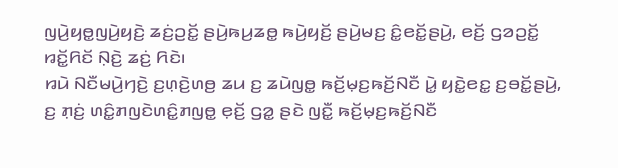ꤜꤣꤧ꤬ꤟꤥ꤭ꤜꤣꤧ꤬ꤟꤢꤧ꤬ ꤘꤢꤦ꤬ꤑꤢꤩ꤭ ꤔꤣꤧ꤬ꤒꤣ꤬ꤘꤥ꤭ ꤒꤣꤧ꤬ꤟꤢꤩ꤬ ꤔꤣꤧ꤬ꤗꤢ꤬ ꤢꤨ꤭ꤕꤢꤩ꤭ꤔꤣꤧ꤬, ꤕꤢꤩ꤬ ꤞꤤꤑꤢꤩ꤭ ꤙꤢꤩ꤭ꤖꤢꤩ ꤡ꤫ꤢꤧ꤬ ꤘꤢꤦ꤬ ꤖꤢꤧ꤯
ꤙꤣꤧ ꤡꤢꤪꤗꤣꤧ꤬ꤚꤢꤧ꤬ ꤢ꤬ꤛ꤫ꤢꤧ꤬ꤛꤥ꤬ ꤘꤣ ꤢ꤬ ꤘꤣꤧꤜꤥ꤭ ꤒꤢꤩ꤬ꤗ꤫ꤢ꤬ꤒꤢꤩ꤬ꤡꤢꤪ ꤣꤧ꤭ ꤟꤢꤧ꤭ꤕꤢ꤭ ꤢ꤬ꤋꤢꤩ꤭ꤔꤣꤧ꤬, ꤢ꤬ ꤊ꤫ꤢꤦ꤬ ꤛꤢꤨ꤭ꤊꤜꤢꤧꤛꤢꤨ꤭ꤊꤜꤥ꤭ ꤕ꤫ꤢꤩ꤬ ꤞꤤ꤭ ꤔꤢꤧ ꤜꤢꤪ꤭ ꤒꤢꤩ꤬ꤗ꤫ꤢ꤬ꤒꤢꤩ꤬ꤡꤢꤪ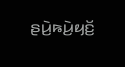ꤔꤣꤧ꤬ꤒꤣꤧ꤬ꤟꤢꤩ꤬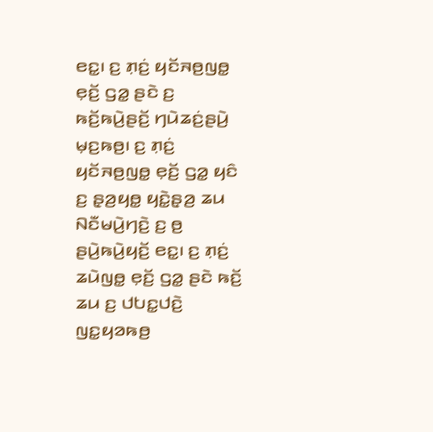ꤕꤢ꤭꤯ ꤢ꤬ ꤊ꤫ꤢꤦ꤬ ꤟꤢꤩꤏꤥ꤬ꤜꤥ꤭ ꤕ꤫ꤢꤩ꤬ ꤞꤤ꤭ ꤔꤢꤧ ꤢ꤬ ꤒꤢꤩ꤬ꤒꤣꤧ꤬ꤔꤢꤩ꤬ ꤚꤣꤧꤘꤢꤦ꤬ꤔꤣꤧ꤬ ꤗ꤫ꤢ꤬ꤒꤥ꤬꤯ ꤢ꤬ ꤊ꤫ꤢꤦ꤬ ꤟꤢꤩꤏꤥ꤬ꤜꤥ꤭ ꤕ꤫ꤢꤩ꤬ ꤞꤤ꤭ ꤟꤢꤨ ꤢ꤬ ꤔ꤫ꤤ꤬ꤟꤥ꤭ ꤟꤢꤧ꤭ꤔ꤫ꤤ꤬ ꤘꤣ ꤡꤢꤪꤗꤣꤧ꤬ꤚꤢꤧ꤬ ꤢ꤬ ꤥ꤬ ꤔꤣꤧ꤬ꤒꤣꤧ꤬ꤟꤢꤩ꤬ ꤕꤢ꤭꤯ ꤢ꤬ ꤊ꤫ꤢꤦ꤬ ꤘꤣꤧꤜꤥ꤭ ꤕ꤫ꤢꤩ꤬ ꤞꤤ꤭ ꤔꤢꤧ ꤒꤢꤩ꤬ ꤘꤣ ꤢ꤬ ꤓꤝꤢ꤭ꤓꤢꤧ꤬ ꤜꤢ꤭ꤟꤤꤒꤥ꤬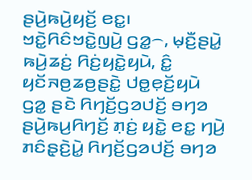ꤔꤣꤧ꤬ꤒꤣꤧ꤬ꤟꤢꤩ꤬ ꤕꤢ꤭꤯
ꤠꤢꤧ꤭ꤖꤢꤨꤠꤢꤧ꤭ꤜꤣꤧ꤬ ꤞꤤ꤭꤮, ꤗ꤫ꤢꤪ꤬ꤔꤣꤧ꤭ ꤒꤣꤧ꤬ꤘꤢꤦ꤬ ꤖꤢꤦ꤬ꤟꤢꤧ꤭ꤟꤣꤧ, ꤢꤨ꤭ ꤟꤢꤩꤏꤥ꤬ꤘꤥ꤬ꤔꤢꤧ꤭ ꤓꤥ꤭ꤕ꤫ꤢꤩ꤬ꤟꤣꤧ ꤞꤤ꤭ ꤔꤢꤧ ꤖꤚꤢꤩ꤬ꤞꤤꤓꤢꤩ꤬ ꤋꤚꤤ ꤔꤣꤧ꤬ꤒꤣ꤬ꤖꤚꤢꤩ꤬ ꤊ꤫ꤢꤦ꤬ ꤟꤢꤧ꤭ ꤕꤢ꤭ ꤚꤣꤧ꤬ ꤊꤢꤨꤔ꤫ꤢꤧ꤬ꤣꤧ꤭ ꤖꤚꤢꤩ꤬ꤞꤤꤓꤢꤩ꤬ ꤋꤚꤤ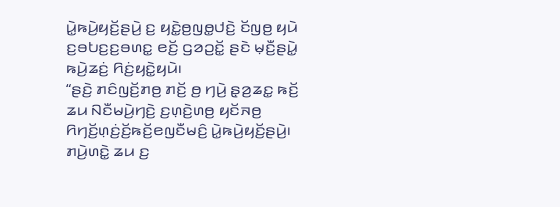ꤣꤧ꤭ꤒꤣꤧ꤬ꤟꤢꤩ꤬ꤔꤣꤧ꤬ ꤢ꤬ ꤟꤢꤧ꤭ꤥ꤬ꤜꤥ꤭ꤓꤢꤧ꤬ ꤢꤩꤜꤥ꤬ ꤟꤣꤧ ꤢ꤬ꤋꤝꤢ꤬ꤢ꤬ꤋꤛꤢ꤭ ꤕꤢꤩ꤬ ꤞꤤꤑꤢꤩ꤭ ꤔꤢꤧ ꤗ꤫ꤢꤪ꤬ꤔꤣꤧ꤭ ꤒꤣꤧ꤬ꤘꤢꤦ꤬ ꤖꤢꤦ꤬ꤟꤢꤧ꤭ꤟꤣꤧ꤯
“ꤔꤢꤧ꤬ ꤊꤢꤨꤜꤢꤩ꤬ꤊꤥ꤬ ꤊꤢꤩ꤬ ꤥ꤬ ꤚꤣꤧ꤬ ꤔ꤫ꤤ꤬ꤘꤢ꤭ ꤒꤢꤩ꤬ ꤘꤣ ꤡꤢꤪꤗꤣꤧ꤬ꤚꤢꤧ꤬ ꤢ꤬ꤛ꤫ꤢꤧ꤬ꤛꤥ꤬ ꤟꤢꤩꤏꤥ꤬ ꤖꤚꤢꤩ꤬ꤛ꤫ꤢꤦ꤬ꤢꤩ꤬ꤒꤢꤩ꤬ꤕꤜꤢꤪꤗꤢꤨ꤬ ꤣꤧ꤭ꤒꤣꤧ꤬ꤟꤢꤩ꤬ꤔꤣꤧ꤬꤯ ꤊꤣꤧ꤬ꤛꤢꤧ꤭ ꤘꤣ ꤢ꤬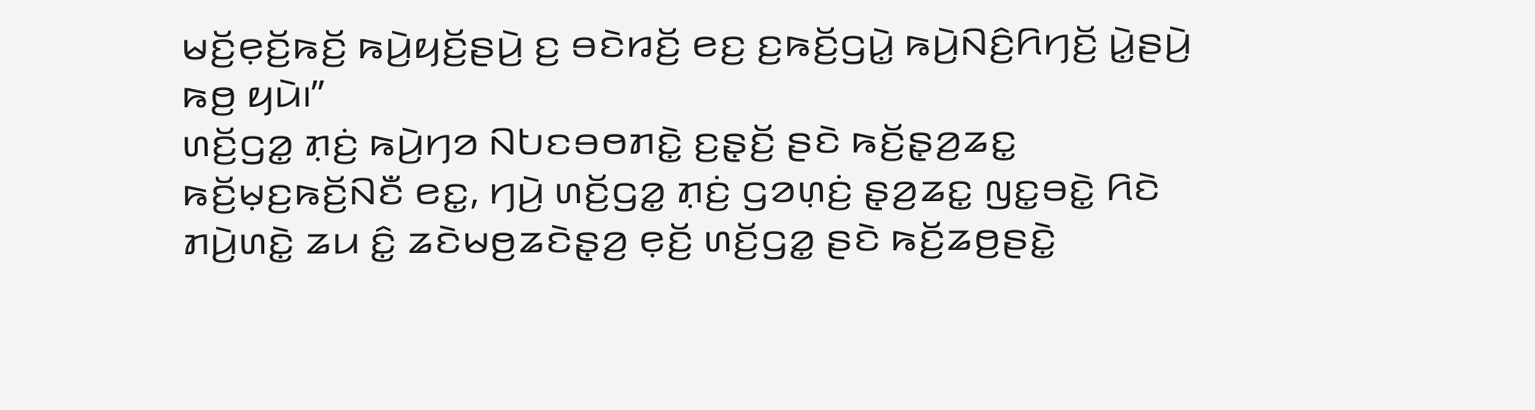ꤗꤢꤩ꤬ꤕ꤫ꤢꤩ꤬ꤒꤢꤩ꤬ ꤒꤣꤧ꤬ꤟꤢꤩ꤬ꤔꤣꤧ꤬ ꤢ꤬ ꤋꤢꤧꤙꤢꤩ꤬ ꤕꤢ꤬ ꤢ꤬ꤒꤢꤩ꤬ꤞꤣꤧ꤭ ꤒꤣꤧ꤬ꤡꤢꤨ꤬ꤖꤚꤢꤩ꤬ ꤣꤧ꤭ꤔꤣꤧ꤬ ꤒꤥ꤬ ꤟꤣꤧ꤯”
ꤛꤢꤩ꤬ꤞꤤ꤭ ꤊ꤫ꤢꤦ꤬ ꤒꤣꤧ꤬ꤚꤤ ꤡꤝꤢꤋꤥꤊꤢꤧ꤭ ꤢ꤬ꤔ꤫ꤢꤩ꤬ ꤔꤢꤧ ꤒꤢꤩ꤬ꤔ꤫ꤤ꤬ꤘꤢ꤭ ꤒꤢꤩ꤬ꤗ꤫ꤢ꤬ꤒꤢꤩ꤬ꤡꤢꤪ ꤕꤢ꤭, ꤚꤣꤧ꤬ ꤛꤢꤩ꤬ꤞꤤ꤭ ꤊ꤫ꤢꤦ꤬ ꤞꤤꤛ꤫ꤢꤦ꤬ ꤔ꤫ꤤ꤬ꤘꤢ꤭ ꤜꤢ꤭ꤋꤢꤧ꤭ ꤖꤢꤧ ꤊꤣꤧ꤬ꤛꤢꤧ꤭ ꤘꤣ ꤢꤨ꤭ ꤘꤢꤧꤗꤥ꤬ꤘꤢꤧꤔ꤫ꤤ꤬ ꤕ꤫ꤢꤩ꤬ ꤛꤢꤩ꤬ꤞꤤ꤭ ꤔꤢꤧ ꤒꤢꤩ꤬ꤘꤥ꤬ꤔꤢꤧ꤭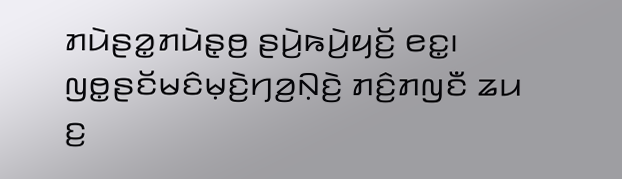ꤊꤣꤧꤔꤤ꤭ꤊꤣꤧꤔ꤫ꤥ꤬ ꤔꤣꤧ꤬ꤒꤣꤧ꤬ꤟꤢꤩ꤬ ꤕꤢ꤭꤯
ꤜꤥ꤭ꤔꤢꤩꤗꤢꤨꤗ꤫ꤢꤧ꤬ꤚꤤ꤬ꤡ꤫ꤢꤧ꤬ ꤊꤢꤨ꤬ꤊꤜꤢꤪ ꤘꤣ ꤢ꤬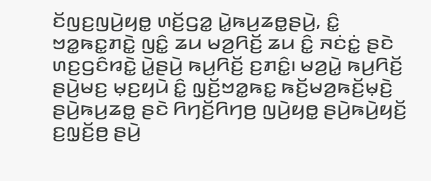ꤢꤩꤜꤢ꤬ꤜꤣꤧ꤬ꤟꤥ꤭ ꤛꤢꤩ꤬ꤞꤤ꤭ ꤣꤧ꤭ꤒꤣ꤬ꤘꤥ꤭ꤔꤣꤧ꤬, ꤢꤨ꤭ ꤠꤤ꤭ꤒꤢ꤭ꤊꤢꤧ꤭ ꤜꤢꤨ꤭ ꤘꤣ ꤗꤤ꤬ꤖꤢꤩ꤬ ꤘꤣ ꤢꤨ꤭ ꤏꤢꤦꤢꤦ꤭ ꤔꤢꤧ ꤛꤢ꤬ꤞꤢꤨꤙꤢꤧ꤭ ꤣꤧ꤭ꤔꤣꤧ꤬ ꤒꤣ꤬ꤖꤢꤩ꤬ ꤢ꤬ꤊꤢꤨ꤭꤯ ꤗꤤ꤬ꤣꤧ꤭ ꤒꤣ꤬ꤖꤢꤩ꤬ ꤔꤣꤧ꤬ꤗꤢ꤬ ꤗ꤫ꤢ꤬ꤟꤣꤧ ꤢꤨ꤭ ꤜ꤫ꤢꤩ꤬ꤠꤤ꤭ꤒꤢ꤭ ꤒꤢꤩ꤬ꤗꤤ꤬ꤒꤢꤩ꤬ꤗ꤫ꤢꤧ꤬ ꤔꤣꤧ꤬ꤒꤣ꤬ꤘꤥ꤭ ꤔꤢꤧ ꤖꤚꤢꤩ꤬ꤖꤚꤥ꤬ ꤜꤣꤧ꤬ꤟꤥ꤭ ꤔꤣꤧ꤬ꤒꤣꤧ꤬ꤟꤢꤩ꤬ ꤢ꤬ꤜ꤫ꤢꤩ꤬ꤥ꤬ ꤔꤣꤧ꤬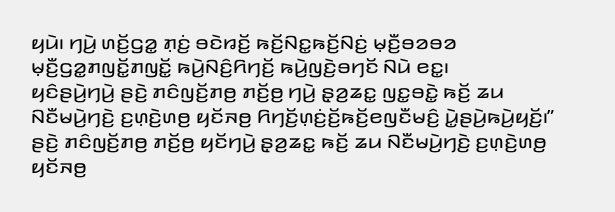ꤟꤣꤧ꤯ ꤚꤣꤧ꤬ ꤛꤢꤩ꤬ꤞꤤ꤭ ꤊ꤫ꤢꤦ꤬ ꤋꤢꤧꤙꤢꤩ꤬ ꤒꤢꤩ꤬ꤡꤢ꤭ꤒꤢꤩ꤬ꤡꤢꤦ꤬ ꤗ꤫ꤢꤪ꤬ꤋꤤꤋꤤ ꤗ꤫ꤢꤪ꤬ꤞꤤ꤭ꤊꤜꤢꤩ꤭ꤊꤜꤢꤩ꤭ ꤒꤣꤧ꤬ꤡꤢꤨ꤬ꤖꤚꤢꤩ꤬ ꤒꤣꤧ꤬ꤜꤢꤧ꤬ꤋꤚꤢꤩ ꤡꤣꤧ ꤕꤢ꤭꤯
ꤟꤢꤨꤔꤣꤧ꤬ꤚꤣꤧ꤬ ꤔꤢꤧ꤬ ꤊꤢꤨꤜꤢꤩ꤬ꤊꤥ꤬ ꤊꤢꤩ꤬ꤥ꤬ ꤚꤣꤧ꤬ ꤔ꤫ꤤ꤬ꤘꤢ꤭ ꤜꤢ꤭ꤋꤢꤧ꤭ ꤒꤢꤩ꤬ ꤘꤣ ꤡꤢꤪꤗꤣꤧ꤬ꤚꤢꤧ꤬ ꤢ꤬ꤛ꤫ꤢꤧ꤬ꤛꤥ꤬ ꤟꤢꤩꤏꤥ꤬ ꤖꤚꤢꤩ꤬ꤛ꤫ꤢꤦ꤬ꤢꤩ꤬ꤒꤢꤩ꤬ꤕꤜꤢꤪꤗꤢꤨ꤬ ꤣꤧ꤭ꤔꤣꤧ꤬ꤒꤣꤧ꤬ꤟꤢꤩ꤬꤯”
ꤔꤢꤧ꤬ ꤊꤢꤨꤜꤢꤩ꤬ꤊꤥ꤬ ꤊꤢꤩ꤬ꤥ꤬ ꤟꤢꤩꤚꤣꤧ꤬ ꤔ꤫ꤤ꤬ꤘꤢ꤭ ꤒꤢꤩ꤬ ꤘꤣ ꤡꤢꤪꤗꤣꤧ꤬ꤚꤢꤧ꤬ ꤢ꤬ꤛ꤫ꤢꤧ꤬ꤛꤥ꤬ ꤟꤢꤩꤏꤥ꤬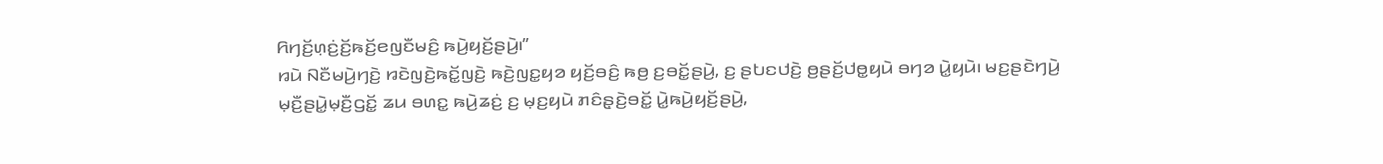ꤖꤚꤢꤩ꤬ꤛ꤫ꤢꤦ꤬ꤢꤩ꤬ꤒꤢꤩ꤬ꤕꤜꤢꤪꤗꤢꤨ꤬ ꤒꤣꤧ꤬ꤟꤢꤩ꤬ꤔꤣꤧ꤬꤯”
ꤙꤣꤧ ꤡꤢꤪꤗꤣꤧ꤬ꤚꤢꤧ꤬ ꤙꤢꤧꤜꤢꤧ꤬ꤒꤢꤩ꤭ꤜꤢꤧ꤬ ꤒꤢꤧ꤬ꤜꤢ꤭ꤟꤤ ꤟꤢꤩ꤬ꤋꤢꤨ꤬ ꤒꤥ꤬ ꤢ꤬ꤋꤢꤩ꤭ꤔꤣꤧ꤬, ꤢ꤬ ꤔꤝꤢꤓꤢꤧ꤬ ꤥ꤬ꤔꤢꤩ꤬ꤓꤥ꤭ꤟꤣꤧ ꤋꤚꤤ ꤣꤧ꤭ꤟꤣꤧ꤯ ꤗꤢ꤬ꤔꤢꤧꤚꤣꤧ꤬ ꤗ꤫ꤢꤪ꤬ꤔꤣꤧ꤭ꤗ꤫ꤢꤪ꤬ꤞꤢꤩ꤭ ꤘꤣ ꤋꤛꤢ꤭ ꤒꤣꤧ꤬ꤘꤢꤦ꤬ ꤢ꤬ ꤗ꤫ꤢ꤬ꤟꤣꤧ ꤊꤢꤨꤔ꤫ꤢꤧ꤬ꤋꤢꤩ꤭ ꤣꤧ꤭ꤒꤣꤧ꤬ꤟꤢꤩ꤬ꤔꤣꤧ꤬,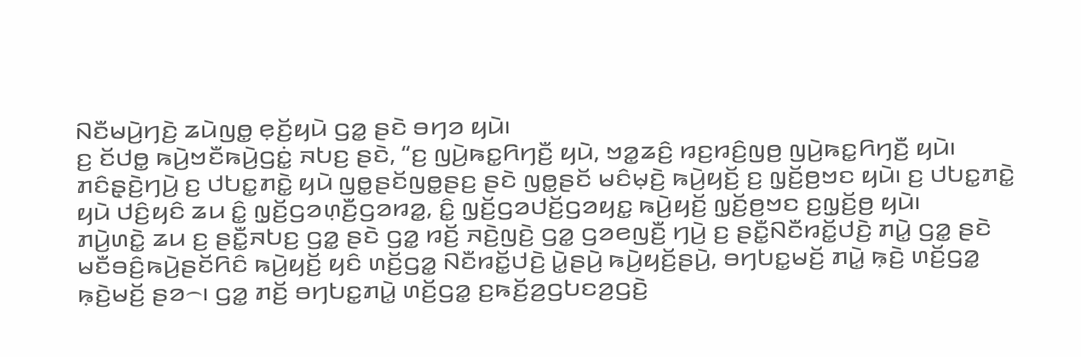ꤡꤢꤪꤗꤣꤧ꤬ꤚꤢꤧ꤬ ꤘꤣꤧꤜꤥ꤭ ꤕ꤫ꤢꤩ꤬ꤟꤣꤧ ꤞꤤ꤭ ꤔꤢꤧ ꤋꤚꤤ ꤟꤣꤧ꤯
ꤢ꤬ ꤢꤩꤓꤥ꤭ ꤒꤣꤧ꤬ꤠꤢꤪꤒꤣꤧ꤬ꤞꤢꤦ꤭ ꤏꤝꤢ꤬ ꤔꤢꤧ, “ꤢ꤬ ꤜꤣꤧ꤬ꤒꤢ꤭ꤖꤚꤢꤪ꤬ ꤟꤣꤧ, ꤠꤤ꤭ꤘꤢꤨ꤬ ꤙꤢ꤬ꤙꤢꤨ꤬ꤜꤥ꤬ ꤜꤣꤧ꤬ꤒꤢ꤭ꤖꤚꤢꤪ꤬ ꤟꤣꤧ꤯ ꤊꤢꤨꤔ꤫ꤢꤧ꤬ꤚꤣꤧ꤬ ꤢ꤬ ꤓꤝꤢ꤭ꤊꤢꤧ꤭ ꤟꤣꤧ ꤜꤥ꤭ꤔꤢꤩꤜꤥ꤭ꤔꤢ꤬ ꤔꤢꤧ ꤜꤥ꤭ꤔꤢꤩ ꤗꤢꤨꤗ꤫ꤢꤧ꤬ ꤒꤣꤧ꤬ꤟꤢꤩ꤬ ꤢ꤬ ꤜ꤫ꤢꤩ꤬ꤥ꤬ꤠꤢ ꤟꤣꤧ꤯ ꤢ꤬ ꤓꤝꤢ꤭ꤊꤢꤧ꤭ ꤟꤣꤧ ꤓꤢꤨ꤬ꤟꤢꤨ ꤘꤣ ꤢꤨ꤭ ꤜ꤫ꤢꤩ꤬ꤞꤤꤛ꤫ꤢꤪ꤬ꤞꤤꤙꤤ꤭, ꤢꤨ꤭ ꤜ꤫ꤢꤩ꤬ꤞꤤꤓꤢꤩ꤬ꤞꤤꤟꤢ꤭ ꤒꤣꤧ꤬ꤟꤢꤩ꤬ ꤜ꤫ꤢꤩ꤬ꤥ꤬ꤠꤢ ꤢ꤬ꤜ꤫ꤢꤩ꤬ꤥ꤬ ꤟꤣꤧ꤯
ꤊꤣꤧ꤬ꤛꤢꤧ꤭ ꤘꤣ ꤢ꤬ ꤔꤢꤪ꤭ꤏꤝꤢ꤬ ꤞꤤ꤭ ꤔꤢꤧ ꤞꤤ꤭ ꤙꤢꤩ꤬ ꤏꤢꤧ꤬ꤜꤢꤧ꤬ ꤞꤤ꤭ ꤞꤤꤕꤜꤢꤪ꤬ ꤚꤣꤧ꤬ ꤢ꤬ ꤔꤢꤪ꤭ꤡꤢꤪꤙꤢꤩ꤭ꤓꤢꤧ꤬ ꤊꤣꤧ꤭ ꤞꤤ꤭ ꤔꤢꤧ ꤗꤢꤪꤋꤢꤨ꤬ꤒꤣꤧ꤬ꤔꤢꤩꤖꤢꤨ ꤒꤣꤧ꤬ꤟꤢꤩ꤬ ꤟꤢꤨ ꤛꤢꤩ꤬ꤞꤤ꤭ ꤡꤢꤪꤙꤢꤩ꤭ꤓꤢꤧ꤬ ꤣꤧ꤭ꤔꤣꤧ꤬ ꤒꤣꤧ꤬ꤟꤢꤩ꤬ꤔꤣꤧ꤬, ꤋꤚꤝꤢ꤭ꤗꤢꤩ꤬ ꤊꤣꤧ꤭ ꤒ꤫ꤢꤧ꤬ ꤛꤢꤩ꤬ꤞꤤ꤭ ꤒ꤫ꤢꤧ꤬ꤗꤢꤩ꤬ ꤔꤤ꤮꤯ ꤞꤤ꤭ ꤊꤢꤩ꤬ ꤋꤚꤝꤢ꤭ꤊꤣꤧ꤭ ꤛꤢꤩ꤬ꤞꤤ꤭ ꤢ꤬ꤒꤢꤩ꤬ꤤ꤬ꤞꤝꤢꤤ꤬ꤞꤢꤧ꤬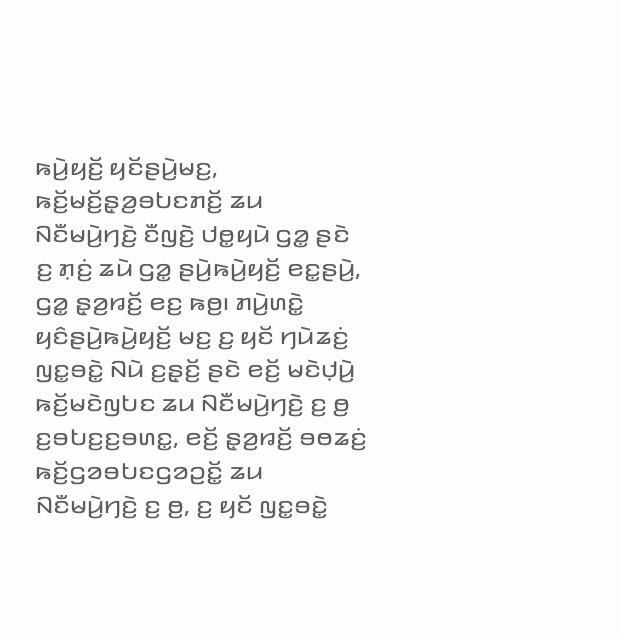ꤒꤣꤧ꤬ꤟꤢꤩ꤬ ꤟꤢꤩꤔꤣꤧ꤬ꤗꤢ꤬, ꤒꤢꤩ꤬ꤗꤢꤩ꤬ꤔ꤫ꤤ꤬ꤋꤝꤢꤊꤢꤩ꤬ ꤘꤣ ꤡꤢꤪꤗꤣꤧ꤬ꤚꤢꤧ꤬ ꤢꤪꤜꤢꤧ꤬ ꤓꤥ꤭ꤟꤣꤧ ꤞꤤ꤭ ꤔꤢꤧ ꤢ꤬ ꤊ꤫ꤢꤦ꤬ ꤘꤣꤧ ꤞꤤ꤭ ꤔꤣꤧ꤬ꤒꤣꤧ꤬ꤟꤢꤩ꤬ ꤕꤢ꤭ꤔꤣꤧ꤬, ꤞꤤ꤭ ꤔ꤫ꤤ꤬ꤙꤢꤩ꤬ ꤕꤢ꤬ ꤒꤥ꤬꤯ ꤊꤣꤧ꤬ꤛꤢꤧ꤭ ꤟꤢꤨꤔꤣꤧ꤬ꤒꤣꤧ꤬ꤟꤢꤩ꤬ ꤗꤢ꤬ ꤢ꤬ ꤟꤢꤩ ꤚꤣꤧꤘꤢꤦ꤬ ꤜꤢ꤭ꤋꤢꤧ꤭ ꤡꤣꤧ ꤢ꤬ꤔ꤫ꤢꤩ꤬ ꤔꤢꤧ ꤕꤢꤩ꤬ ꤗꤢꤧꤓ꤫ꤣꤧ꤬ ꤒꤢꤩ꤬ꤗꤢꤧꤜꤝꤢ ꤘꤣ ꤡꤢꤪꤗꤣꤧ꤬ꤚꤢꤧ꤬ ꤢ꤬ ꤥ꤬ ꤢ꤬ꤋꤝꤢ꤬ꤢ꤬ꤋꤛꤢ꤭, ꤕꤢꤩ꤬ ꤔ꤫ꤤ꤬ꤙꤢꤩ꤬ ꤋꤥꤘꤢꤦ꤬ ꤒꤢꤩ꤬ꤞꤤꤋꤝꤢꤞꤤꤑꤢꤩ꤭ ꤘꤣ ꤡꤢꤪꤗꤣꤧ꤬ꤚꤢꤧ꤬ ꤢ꤬ ꤥ꤬, ꤢ꤬ ꤟꤢꤩ ꤜꤢ꤭ꤋꤢꤧ꤭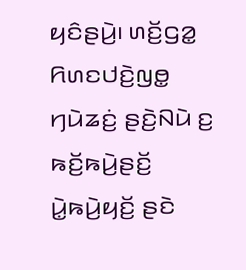ꤟꤢꤨꤔꤣꤧ꤬꤯ ꤛꤢꤩ꤬ꤞꤤ꤭ ꤖꤛꤢꤓꤢꤧ꤬ꤜꤥ꤭ ꤚꤣꤧꤘꤢꤦ꤬ ꤔꤢꤧ꤬ꤡꤣꤧ ꤢ꤬ ꤒꤢꤩ꤬ꤒꤣꤧ꤬ꤔꤢꤩ꤬ ꤣꤧ꤭ꤒꤣꤧ꤬ꤟꤢꤩ꤬ ꤔꤢꤧ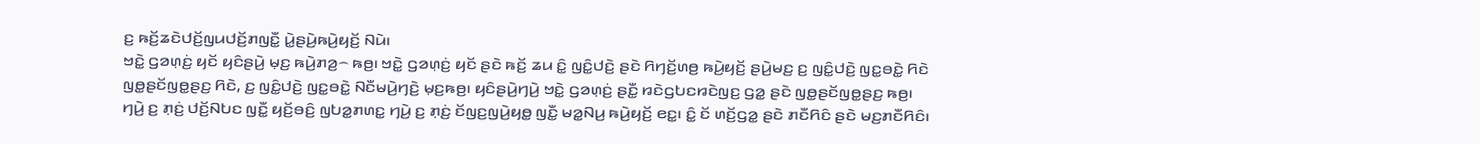ꤢ꤬ ꤒꤢꤩ꤬ꤘꤢꤧꤓꤢꤩ꤬ꤜꤣꤓꤢꤩ꤬ꤊꤜꤢꤪ꤭ ꤣꤧ꤭ꤔꤣꤧ꤬ꤒꤣꤧ꤬ꤟꤢꤩ꤬ ꤡꤣꤧ꤯
ꤠꤢꤧ꤭ ꤞꤤꤛ꤫ꤢꤦ꤬ ꤟꤢꤩ ꤟꤢꤨꤔꤣꤧ꤬ ꤗ꤫ꤢ꤬ ꤒꤣꤧ꤬ꤊꤤ꤬꤮ ꤒꤥ꤬꤯ ꤠꤢꤧ꤭ ꤞꤤꤛ꤫ꤢꤦ꤬ ꤟꤢꤩ ꤔꤢꤧ ꤒꤢꤩ꤬ ꤘꤣ ꤢꤨ꤭ ꤜꤢꤨ꤭ꤓꤢꤧ꤬ ꤔꤢꤧ ꤖꤚꤢꤩ꤬ꤛꤥ꤬ ꤒꤣꤧ꤬ꤟꤢꤩ꤬ ꤔꤣꤧ꤬ꤗꤢ꤬ ꤢ꤬ ꤜꤢꤨ꤭ꤓꤢꤧ꤬ ꤜꤢ꤭ꤋꤢꤧ꤭ ꤖꤢꤧ ꤜꤥ꤭ꤔꤢꤩꤜꤥ꤭ꤔꤢ꤬ ꤖꤢꤧ, ꤢ꤬ ꤜꤢꤨ꤭ꤓꤢꤧ꤬ ꤜꤢ꤭ꤋꤢꤧ꤭ ꤡꤢꤪꤗꤣꤧ꤬ꤚꤢꤧ꤬ ꤗ꤫ꤢ꤬ꤒꤥ꤬꤯ ꤟꤢꤨꤔꤣꤧ꤬ꤚꤣꤧ꤬ ꤠꤢꤧ꤭ ꤞꤤꤛ꤫ꤢꤦ꤬ ꤔꤢꤪ꤭ ꤙꤢꤧꤞꤝꤢꤙꤢꤧꤜꤢ꤬ ꤞꤤ꤭ ꤔꤢꤧ ꤜꤥ꤭ꤔꤢꤩꤜꤥ꤭ꤔꤢ꤬ ꤒꤥ꤬꤯
ꤚꤣꤧ꤬ ꤢ꤬ ꤊ꤫ꤢꤦ꤬ ꤓꤢꤩ꤬ꤡꤝꤢ ꤜꤢꤪ꤭ ꤟꤢꤩ꤬ꤋꤢꤨ꤬ ꤜꤝꤤ꤭ꤊꤛꤢ꤭ ꤚꤣꤧ꤬ ꤢ꤬ ꤊ꤫ꤢꤦ꤬ ꤢꤩꤜꤢ꤬ꤜꤣꤧ꤬ꤟꤥ꤭ ꤜꤢꤪ꤭ ꤗꤤ꤭ꤡꤣ꤬ ꤒꤣꤧ꤬ꤟꤢꤩ꤬ ꤕꤢ꤭꤯ ꤢꤨ꤭ ꤢꤩ ꤛꤢꤩ꤬ꤞꤤ꤭ ꤔꤢꤧ ꤊꤢꤪꤖꤢꤨ ꤔꤢꤧ ꤗꤢ꤬ꤊꤢꤪꤖꤢꤨ꤯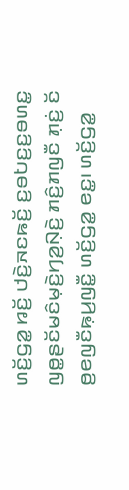ꤛꤢꤩ꤬ꤞꤤ꤭ ꤙꤢꤩ꤬ ꤓꤢꤧ꤬ꤏꤢꤒꤢꤩ꤬ ꤢ꤬ꤋꤝꤢ꤬ꤢ꤬ꤋꤛꤢ꤭ ꤜꤥ꤭ꤔꤢꤩꤗꤢꤨꤗ꤫ꤢꤧ꤬ꤚꤤ꤬ꤡ꤫ꤢꤧ꤬ ꤊꤢꤨ꤬ꤊꤜꤢꤪ ꤊ꤫ꤢꤦ꤬ ꤢꤩ ꤥ꤬ꤕꤜꤢꤪꤒ꤫ꤣ꤬ꤜꤢꤪ꤭ ꤛꤢꤩ꤬ꤞꤤ꤭ ꤕꤢ꤭꤯ ꤛꤢꤩ꤬ꤞꤤ꤭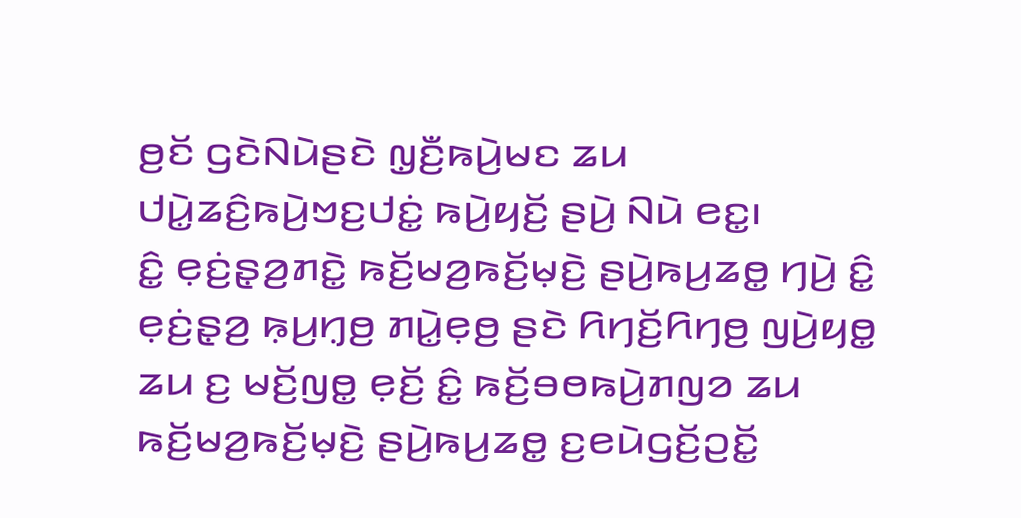ꤥ꤬ꤢꤩ ꤞꤢꤧꤡꤣꤧꤔꤢꤧ ꤜ꤫ꤢꤪ꤬ꤒꤣꤧ꤬ꤗꤢ ꤘꤣ ꤓꤣꤧ꤭ꤘꤢꤨ꤬ꤒꤣꤧ꤬ꤠꤢ꤬ꤓꤢꤦ꤭ ꤒꤣꤧ꤬ꤟꤢꤩ꤬ ꤔꤣꤧ꤬ ꤡꤣꤧ ꤕꤢ꤭꤯
ꤢꤨ꤭ ꤕ꤫ꤢꤦ꤬ꤔ꤫ꤤ꤬ꤊꤢꤧ꤭ ꤒꤢꤩ꤬ꤗꤤ꤬ꤒꤢꤩ꤬ꤗ꤫ꤢꤧ꤬ ꤔꤣꤧ꤬ꤒꤣ꤬ꤘꤥ꤭ ꤚꤣꤧ꤬ ꤢꤨ꤭ ꤕ꤫ꤢꤦ꤬ꤔ꤫ꤤ꤬ ꤒ꤫ꤣ꤬ꤚ꤫ꤥ꤬ ꤊꤣꤧ꤭ꤕ꤫ꤥ꤬ ꤔꤢꤧ ꤖꤚꤢꤩ꤬ꤖꤚꤥ꤬ ꤜꤣꤧ꤬ꤟꤥ꤭ ꤘꤣ ꤢ꤬ ꤗꤢꤩ꤬ꤜꤥ꤭ ꤕ꤫ꤢꤩ꤬ ꤢꤨ꤭ ꤒꤢꤩ꤬ꤋꤥꤒꤣꤧ꤬ꤊꤜꤤ ꤘꤣ ꤒꤢꤩ꤬ꤗꤤ꤬ꤒꤢꤩ꤬ꤗ꤫ꤢꤧ꤬ ꤔꤣꤧ꤬ꤒꤣ꤬ꤘꤥ꤭ ꤢ꤬ꤕꤣꤧꤞꤢꤩ꤬ꤑꤢꤩ꤭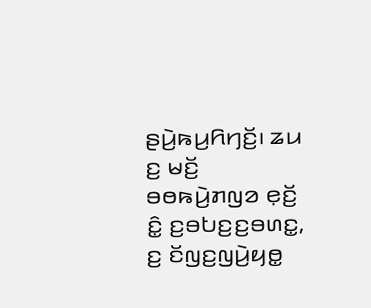ꤔꤣꤧ꤬ꤒꤣ꤬ꤖꤚꤢꤩ꤬꤯ ꤘꤣ ꤢ꤬ ꤗꤢꤩ꤬ ꤋꤥꤒꤣꤧ꤬ꤊꤜꤤ ꤕ꤫ꤢꤩ꤬ ꤢꤨ꤭ ꤢ꤬ꤋꤝꤢ꤬ꤢ꤬ꤋꤛꤢ꤭, ꤢ꤬ ꤢꤩꤜꤢ꤬ꤜꤣꤧ꤬ꤟꤥ꤭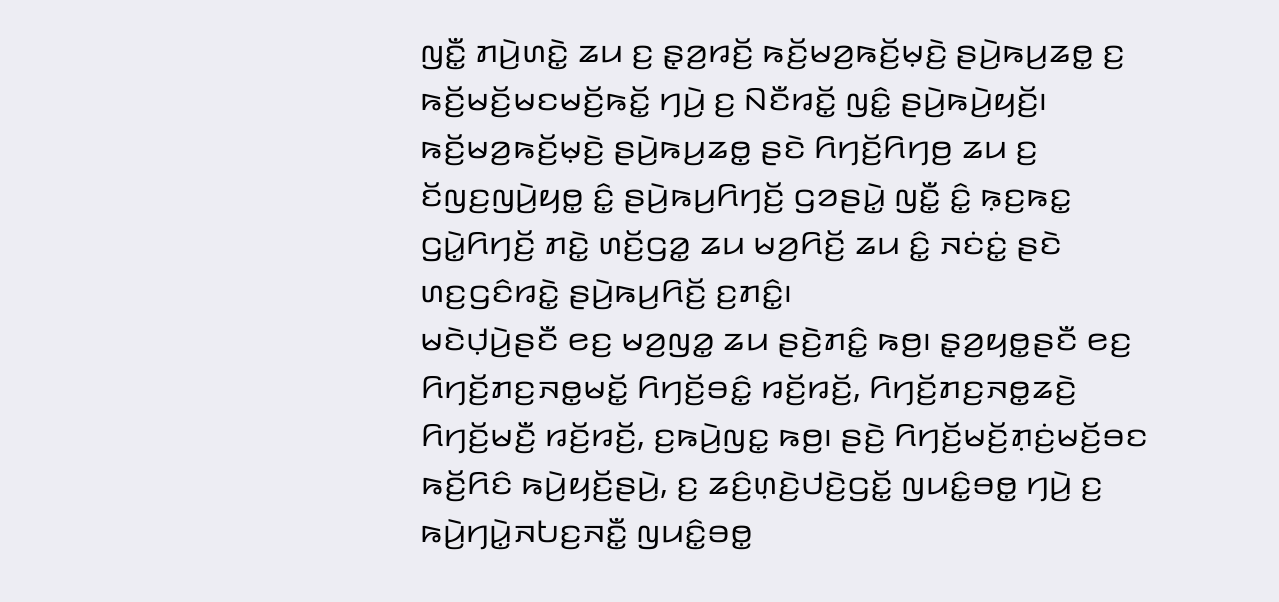ꤜꤢꤪ꤭ ꤊꤣꤧ꤬ꤛꤢꤧ꤭ ꤘꤣ ꤢ꤬ ꤔ꤫ꤤ꤬ꤙꤢꤩ꤬ ꤒꤢꤩ꤬ꤗꤤ꤬ꤒꤢꤩ꤬ꤗ꤫ꤢꤧ꤬ ꤔꤣꤧ꤬ꤒꤣ꤬ꤘꤥ꤭ ꤢ꤬ ꤒꤢꤩ꤬ꤗꤢꤩ꤬ꤗꤢꤗꤢꤩ꤬ꤒꤢꤩ꤭ ꤚꤣꤧ꤬ ꤢ꤬ ꤡꤢꤪꤙꤢꤩ꤭ ꤜꤢꤨ꤭ ꤔꤣꤧ꤬ꤒꤣꤧ꤬ꤟꤢꤩ꤬꤯ ꤒꤢꤩ꤬ꤗꤤ꤬ꤒꤢꤩ꤬ꤗ꤫ꤢꤧ꤬ ꤔꤣꤧ꤬ꤒꤣ꤬ꤘꤥ꤭ ꤔꤢꤧ ꤖꤚꤢꤩ꤬ꤖꤚꤥ꤬ ꤘꤣ ꤢ꤬ ꤢꤩꤜꤢ꤬ꤜꤣꤧ꤬ꤟꤥ꤭ ꤢꤨ꤭ ꤔꤣꤧ꤬ꤒꤣ꤬ꤖꤚꤢꤩ꤬ ꤞꤤꤔꤣꤧ꤭ ꤜꤢꤪ꤭ ꤢꤨ꤭ ꤒ꤫ꤢ꤬ꤒꤢ꤭ ꤞꤣꤧ꤭ꤖꤚꤢꤩ꤬ ꤊꤢꤧ꤭ ꤛꤢꤩ꤬ꤞꤤ꤭ ꤘꤣ ꤗꤤ꤬ꤖꤢꤩ꤬ ꤘꤣ ꤢꤨ꤭ ꤏꤢꤦꤢꤦ꤭ ꤔꤢꤧ ꤛꤢ꤬ꤞꤢꤨꤙꤢꤧ꤭ ꤔꤣꤧ꤬ꤒꤣ꤬ꤖꤢꤩ꤬ ꤢ꤬ꤊꤢꤨ꤭꤯
ꤗꤢꤧꤓ꤫ꤣꤧ꤬ꤔꤢꤪ ꤕꤢ꤬ ꤗꤤ꤬ꤜꤤ꤭ ꤘꤣ ꤔꤢꤧ꤬ꤊꤢꤨ꤭ ꤒꤥ꤬꤯ ꤔ꤫ꤤ꤬ꤟꤥ꤭ꤔꤢꤪ ꤕꤢ꤬ ꤖꤚꤢꤩ꤬ꤊꤢ꤬ꤏꤥ꤭ꤗꤢꤩ꤭ ꤖꤚꤢꤩ꤬ꤋꤢꤨ꤭ ꤙꤢꤩ꤬ꤙꤢꤩ꤬, ꤖꤚꤢꤩ꤬ꤊꤢ꤬ꤏꤥ꤭ꤘꤢꤧ꤬ ꤖꤚꤢꤩ꤬ꤗꤢꤪ꤬ ꤙꤢꤩ꤬ꤙꤢꤩ꤬, ꤢ꤬ꤒꤣꤧ꤬ꤜꤢ꤭ ꤒꤥ꤬꤯ ꤔꤢꤧ꤬ ꤖꤚꤢꤩ꤬ꤗꤢꤩ꤬ꤊ꤫ꤢꤦ꤬ꤗꤢꤩ꤬ꤋꤢ ꤒꤢꤩ꤬ꤖꤢꤨ ꤒꤣꤧ꤬ꤟꤢꤩ꤬ꤔꤣꤧ꤬, ꤢ꤬ ꤘꤢꤨ꤬ꤛ꤫ꤢꤧ꤬ꤓꤢꤧ꤬ꤞꤢꤩ꤭ ꤜꤣꤢꤨ꤭ꤋꤥ꤭ ꤚꤣꤧ꤬ ꤢ꤬ ꤒꤣꤧ꤬ꤚꤣꤧ꤭ꤏꤝꤢ꤬ꤏꤢꤪ꤭ ꤜꤣꤢꤨ꤭ꤋꤥ꤭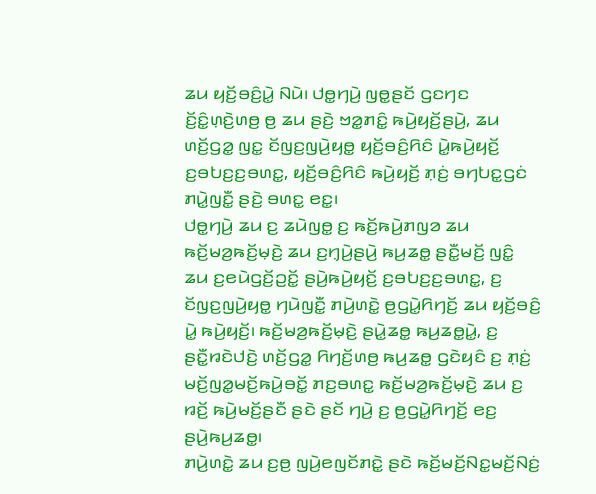ꤘꤣ ꤟꤢꤩ꤬ꤋꤢꤨ꤬ꤣꤧ꤭ ꤡꤣꤧ꤯ ꤓꤥ꤭ꤚꤣꤧ꤬ ꤜꤥ꤭ꤔꤢꤩ ꤞꤢꤚꤢ ꤢꤩ꤬ꤢꤨ꤭ꤛ꤫ꤢꤧ꤬ꤛꤥ꤬ ꤥ꤬ ꤘꤣ ꤔꤢꤧ꤬ ꤠꤤ꤭ꤊꤢꤨ꤭ ꤒꤣꤧ꤬ꤟꤢꤩ꤬ꤔꤣꤧ꤬, ꤘꤣ ꤛꤢꤩ꤬ꤞꤤ꤭ ꤜꤢ꤭ ꤢꤩꤜꤢ꤬ꤜꤣꤧ꤬ꤟꤥ꤭ ꤟꤢꤩ꤬ꤋꤢꤨ꤬ꤖꤢꤨ ꤣꤧ꤭ꤒꤣꤧ꤬ꤟꤢꤩ꤬ ꤢ꤬ꤋꤝꤢ꤬ꤢ꤬ꤋꤛꤢ꤭, ꤟꤢꤩ꤬ꤋꤢꤨ꤬ꤖꤢꤨ ꤒꤣꤧ꤬ꤟꤢꤩ꤬ ꤊ꤫ꤢꤦ꤬ ꤋꤚꤝꤢ꤭ꤞꤢꤦ ꤊꤣꤧ꤭ꤜꤢꤪ꤭ ꤔꤢꤧ꤬ ꤋꤛꤢ꤭ ꤕꤢ꤭꤯
ꤓꤥ꤭ꤚꤣꤧ꤬ ꤘꤣ ꤢ꤬ ꤘꤣꤧꤜꤥ꤭ ꤢ꤬ ꤒꤢꤩ꤬ꤒꤣꤧ꤬ꤊꤜꤤ ꤘꤣ ꤒꤢꤩ꤬ꤗꤤ꤬ꤒꤢꤩ꤬ꤗ꤫ꤢꤧ꤬ ꤘꤣ ꤢ꤬ꤚ꤫ꤣꤧ꤬ꤔꤣꤧ꤬ ꤒꤣ꤬ꤘꤥ꤭ ꤔꤢꤪ꤭ꤗꤢꤩ꤬ ꤜꤢꤨ꤭ ꤘꤣ ꤢ꤬ꤕꤣꤧꤞꤢꤩ꤬ꤑꤢꤩ꤭ ꤔꤣꤧ꤬ꤒꤣꤧ꤬ꤟꤢꤩ꤬ ꤢ꤬ꤋꤝꤢ꤬ꤢ꤬ꤋꤛꤢ꤭, ꤢ꤬ ꤢꤩꤜꤢ꤬ꤜꤣꤧ꤬ꤟꤥ꤭ ꤚꤣꤧꤜꤢꤪ꤭ ꤊꤣꤧ꤬ꤛꤢꤧ꤭ ꤥ꤬ꤞꤣꤧ꤭ꤖꤚꤢꤩ꤬ ꤘꤣ ꤟꤢꤩ꤬ꤋꤢꤨ꤬ ꤣꤧ꤭ ꤒꤣꤧ꤬ꤟꤢꤩ꤬꤯ ꤒꤢꤩ꤬ꤗꤤ꤬ꤒꤢꤩ꤬ꤗ꤫ꤢꤧ꤬ ꤔꤣꤧ꤭ꤘꤥ꤭ ꤒꤣ꤬ꤘꤥ꤭ꤣꤧ꤭, ꤢ꤬ ꤔꤢꤪ꤭ꤙꤢꤧꤓꤢꤧ꤬ ꤛꤢꤩ꤬ꤞꤤ꤭ ꤖꤚꤢꤩ꤬ꤛꤥ꤬ ꤒꤣ꤬ꤘꤥ꤭ ꤞꤢꤧꤟꤢꤨ ꤢ꤬ ꤊ꤫ꤢꤦ꤬ ꤗꤢꤩ꤬ꤜꤤ꤭ꤗꤢꤩ꤬ꤒꤣꤧ꤬ꤋꤢꤩ꤭ ꤊꤢ꤬ꤋꤛꤢ꤭ ꤒꤢꤩ꤬ꤗꤤ꤬ꤒꤢꤩ꤬ꤗ꤫ꤢꤧ꤬ ꤘꤣ ꤢ꤬ ꤙꤢꤩ꤬ ꤒꤣꤧ꤬ꤗꤢꤩ꤬ꤔꤢꤪ ꤔꤢꤧ ꤔꤢꤩ ꤚꤣꤧ꤬ ꤢ꤬ ꤥ꤬ꤞꤣꤧ꤭ꤖꤚꤢꤩ꤬ ꤕꤢ꤬ ꤔꤣꤧ꤬ꤒꤣ꤬ꤘꤥ꤭꤯
ꤊꤣꤧ꤬ꤛꤢꤧ꤭ ꤘꤣ ꤢ꤬ꤥ꤬ ꤜꤣꤧ꤬ꤕꤜꤢꤩꤊꤢꤧ꤭ ꤔꤢꤧ ꤒꤢꤩ꤬ꤗꤢꤩ꤬ꤡꤢ꤭ꤗꤢꤩ꤬ꤡꤢꤦ꤬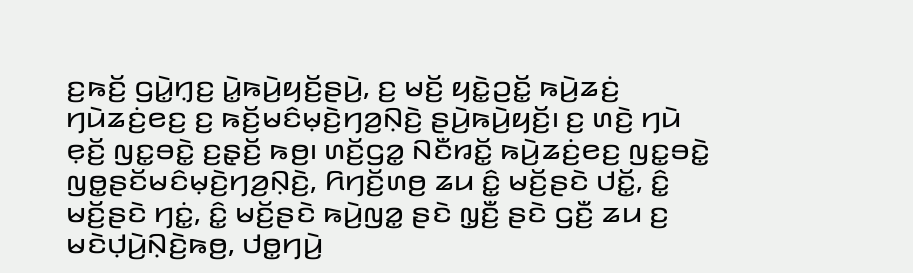ꤢ꤬ꤒꤢꤩ꤬ ꤞꤣꤧ꤭ꤚ꤫ꤢ꤬ ꤣꤧ꤭ꤒꤣꤧ꤬ꤟꤢꤩ꤬ꤔꤣꤧ꤬, ꤢ꤬ ꤗꤢꤩ꤬ ꤟꤢꤧ꤭ꤑꤢꤩ꤭ ꤒꤣꤧ꤬ꤘꤢꤦ꤬ ꤚꤣꤧꤘꤢꤦ꤬ꤕꤢ꤬ ꤢ꤬ ꤒꤢꤩ꤬ꤗꤢꤨꤗ꤫ꤢꤧ꤬ꤚꤤ꤬ꤡ꤫ꤢꤧ꤬ ꤔꤣꤧ꤬ꤒꤣꤧ꤬ꤟꤢꤩ꤬꤯ ꤢ꤬ ꤛꤢꤧ꤬ ꤚꤣꤧ ꤕ꤫ꤢꤩ꤬ ꤜꤢ꤭ꤋꤢꤧ꤭ ꤢ꤬ꤔ꤫ꤢꤩ꤬ ꤒꤥ꤬꤯ ꤛꤢꤩ꤬ꤞꤤ꤭ ꤡꤢꤪꤙꤢꤩ꤭ ꤒꤣꤧ꤬ꤘꤢꤦ꤬ꤕꤢ꤬ ꤜꤢ꤭ꤋꤢꤧ꤭ ꤜꤥ꤭ꤔꤢꤩꤗꤢꤨꤗ꤫ꤢꤧ꤬ꤚꤤ꤬ꤡ꤫ꤢꤧ꤬, ꤖꤚꤢꤩ꤬ꤛꤥ꤬ ꤘꤣ ꤢꤨ꤭ ꤗꤢꤩ꤬ꤔꤢꤧ ꤓꤢꤩ꤭, ꤢꤨ꤭ ꤗꤢꤩ꤬ꤔꤢꤧ ꤚꤢꤦ꤭, ꤢꤨ꤭ ꤗꤢꤩ꤬ꤔꤢꤧ ꤒꤣꤧ꤬ꤜꤤ꤭ ꤔꤢꤧ ꤜ꤫ꤢꤪ꤬ ꤔꤢꤧ ꤞꤢꤪ꤬ ꤘꤣ ꤢ꤬ ꤗꤢꤧꤓ꤫ꤣꤧ꤬ꤡ꤫ꤢꤧ꤬ꤒꤥ꤬, ꤓꤥ꤭ꤚꤣꤧ꤬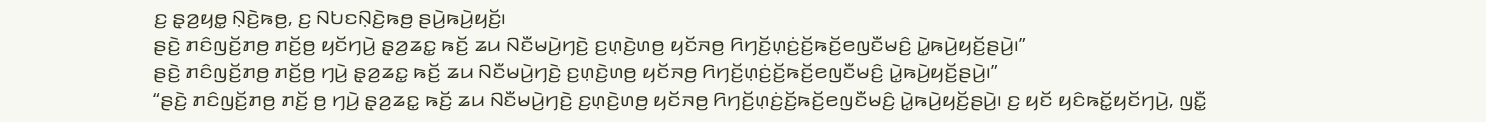ꤢ꤬ ꤔ꤫ꤤ꤬ꤟꤥ꤭ ꤡ꤫ꤢꤧ꤬ꤒꤥ꤬, ꤢ꤬ ꤡꤝꤢꤡ꤫ꤢꤧ꤬ꤒꤥ꤬ ꤔꤣꤧ꤬ꤒꤣꤧ꤬ꤟꤢꤩ꤬꤯
ꤔꤢꤧ꤬ ꤊꤢꤨꤜꤢꤩ꤬ꤊꤥ꤬ ꤊꤢꤩ꤬ꤥ꤬ ꤟꤢꤩꤚꤣꤧ꤬ ꤔ꤫ꤤ꤬ꤘꤢ꤭ ꤒꤢꤩ꤬ ꤘꤣ ꤡꤢꤪꤗꤣꤧ꤬ꤚꤢꤧ꤬ ꤢ꤬ꤛ꤫ꤢꤧ꤬ꤛꤥ꤬ ꤟꤢꤩꤏꤥ꤬ ꤖꤚꤢꤩ꤬ꤛ꤫ꤢꤦ꤬ꤢꤩ꤬ꤒꤢꤩ꤬ꤕꤜꤢꤪꤗꤢꤨ꤬ ꤣꤧ꤭ꤒꤣꤧ꤬ꤟꤢꤩ꤬ꤔꤣꤧ꤬꤯”
ꤔꤢꤧ꤬ ꤊꤢꤨꤜꤢꤩ꤬ꤊꤥ꤬ ꤊꤢꤩ꤬ꤥ꤬ ꤚꤣꤧ꤬ ꤔ꤫ꤤ꤬ꤘꤢ꤭ ꤒꤢꤩ꤬ ꤘꤣ ꤡꤢꤪꤗꤣꤧ꤬ꤚꤢꤧ꤬ ꤢ꤬ꤛ꤫ꤢꤧ꤬ꤛꤥ꤬ ꤟꤢꤩꤏꤥ꤬ ꤖꤚꤢꤩ꤬ꤛ꤫ꤢꤦ꤬ꤢꤩ꤬ꤒꤢꤩ꤬ꤕꤜꤢꤪꤗꤢꤨ꤬ ꤣꤧ꤭ꤒꤣꤧ꤬ꤟꤢꤩ꤬ꤔꤣꤧ꤬꤯”
“ꤔꤢꤧ꤬ ꤊꤢꤨꤜꤢꤩ꤬ꤊꤥ꤬ ꤊꤢꤩ꤬ ꤥ꤬ ꤚꤣꤧ꤬ ꤔ꤫ꤤ꤬ꤘꤢ꤭ ꤒꤢꤩ꤬ ꤘꤣ ꤡꤢꤪꤗꤣꤧ꤬ꤚꤢꤧ꤬ ꤢ꤬ꤛ꤫ꤢꤧ꤬ꤛꤥ꤬ ꤟꤢꤩꤏꤥ꤬ ꤖꤚꤢꤩ꤬ꤛ꤫ꤢꤦ꤬ꤢꤩ꤬ꤒꤢꤩ꤬ꤕꤜꤢꤪꤗꤢꤨ꤬ ꤣꤧ꤭ꤒꤣꤧ꤬ꤟꤢꤩ꤬ꤔꤣꤧ꤬꤯ ꤢ꤬ ꤟꤢꤩ ꤟꤢꤨꤒꤢꤩ꤭ꤟꤢꤩꤚꤣꤧ꤬, ꤜꤢꤪ꤭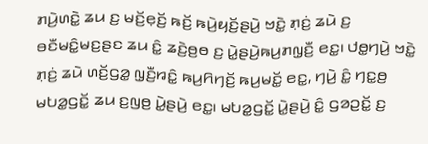ꤊꤣꤧ꤬ꤛꤢꤧ꤭ ꤘꤣ ꤢ꤬ ꤗꤢꤩ꤬ꤕ꤫ꤢꤩ꤬ ꤒꤢꤩ꤬ ꤒꤣꤧ꤬ꤟꤢꤩ꤬ꤔꤣꤧ꤬ ꤠꤢꤧ꤭ ꤊ꤫ꤢꤦ꤬ ꤘꤣꤧ ꤢ꤬ ꤋꤢꤪꤗꤢꤨ꤭ꤗꤢ꤬ꤔꤢ ꤘꤣ ꤢꤨ꤭ ꤘꤢꤧ꤬ꤥ꤬ꤥ ꤢ꤬ ꤣꤧ꤭ꤔꤣꤧ꤬ꤒꤣ꤬ꤊꤜ꤫ꤢꤪ꤬ ꤕꤢ꤭꤯ ꤓꤥ꤭ꤚꤣꤧ꤬ ꤠꤢꤧ꤭ ꤊ꤫ꤢꤦ꤬ ꤘꤣꤧ ꤛꤢꤩ꤬ꤞꤤ꤭ ꤜ꤫ꤢꤪ꤬ꤙꤢꤨ꤭ ꤒꤣ꤬ꤖꤚꤢꤩ꤬ ꤒꤣ꤬ꤗꤢꤩ꤭ ꤕꤢ꤭, ꤚꤣꤧ꤬ ꤢꤨ꤭ ꤚꤢ꤭ꤥ꤬ ꤗꤝꤤ꤭ꤞꤢꤩ꤭ ꤘꤣ ꤢ꤬ꤜꤥ꤬ ꤣꤧ꤭ꤔꤣꤧ꤬ ꤕꤢ꤭꤯ ꤗꤝꤤ꤭ꤞꤢꤩ꤭ ꤣꤧ꤭ꤔꤣꤧ꤬ ꤢꤨ꤭ ꤞꤤꤑꤢꤩ꤭ ꤢ꤬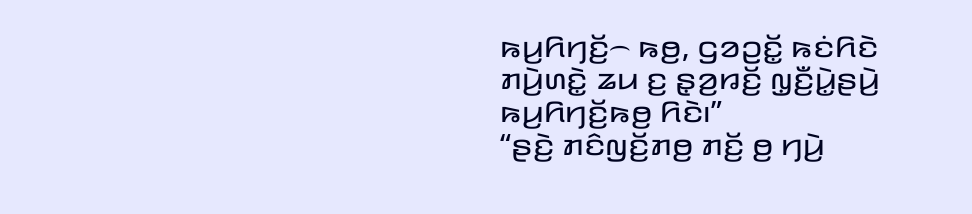ꤒꤣ꤬ꤖꤚꤢꤩ꤬꤮ ꤒꤥ꤬, ꤞꤤꤑꤢꤩ꤭ ꤒꤢꤦꤖꤢꤧ ꤊꤣꤧ꤬ꤛꤢꤧ꤭ ꤘꤣ ꤢ꤬ ꤔ꤫ꤤ꤬ꤙꤢꤩ꤬ ꤜ꤫ꤢꤪ꤬ꤣꤧ꤭ꤔꤣꤧ꤬ ꤒꤣ꤬ꤖꤚꤢꤩ꤬ꤒꤥ꤬ ꤖꤢꤧ꤯”
“ꤔꤢꤧ꤬ ꤊꤢꤨꤜꤢꤩ꤬ꤊꤥ꤬ ꤊꤢꤩ꤬ ꤥ꤬ ꤚꤣꤧ꤬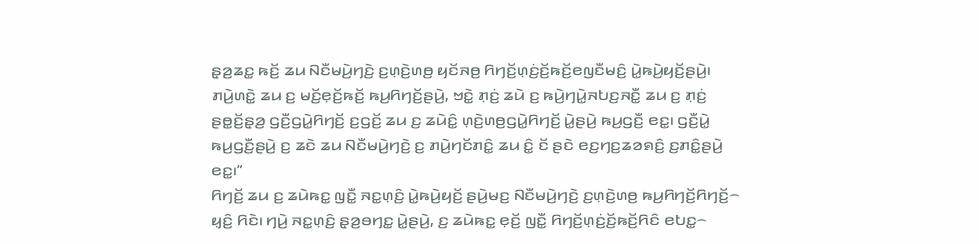ꤔ꤫ꤤ꤬ꤘꤢ꤭ ꤒꤢꤩ꤬ ꤘꤣ ꤡꤢꤪꤗꤣꤧ꤬ꤚꤢꤧ꤬ ꤢ꤬ꤛ꤫ꤢꤧ꤬ꤛꤥ꤬ ꤟꤢꤩꤏꤥ꤬ ꤖꤚꤢꤩ꤬ꤛ꤫ꤢꤦ꤬ꤢꤩ꤬ꤒꤢꤩ꤬ꤕꤜꤢꤪꤗꤢꤨ꤬ ꤣꤧ꤭ꤒꤣꤧ꤬ꤟꤢꤩ꤬ꤔꤣꤧ꤬꤯ ꤊꤣꤧ꤬ꤛꤢꤧ꤭ ꤘꤣ ꤢ꤬ ꤗꤢꤩ꤬ꤕ꤫ꤢꤩ꤬ꤒꤢꤩ꤬ ꤒꤣ꤬ꤖꤚꤢꤩ꤬ꤔꤣꤧ꤬, ꤠꤢꤧ꤭ ꤊ꤫ꤢꤦ꤬ ꤘꤣꤧ ꤢ꤬ ꤒꤣꤧ꤬ꤚꤣꤧ꤭ꤏꤝꤢ꤬ꤏꤢꤪ꤭ ꤘꤣ ꤢ꤬ ꤊ꤫ꤢꤦ꤬ ꤔꤥ꤭ꤢꤩ꤬ꤔ꤫ꤤ꤬ ꤞꤢꤪ꤬ꤞꤣꤧ꤭ꤖꤚꤢꤩ꤬ ꤢ꤬ꤞꤢꤩ꤬ ꤘꤣ ꤢ꤬ ꤘꤣꤧꤢꤨ꤭ ꤛ꤫ꤢꤧ꤬ꤛꤥ꤬ꤞꤣꤧ꤭ꤖꤚꤢꤩ꤬ ꤣꤧ꤭ꤔꤣꤧ꤬ ꤒꤣ꤬ꤞꤢꤪ꤬ ꤕꤢ꤭꤯ ꤞꤢꤪ꤬ꤣꤧ꤭ ꤒꤣ꤬ꤞꤢꤪ꤬ꤔꤣꤧ꤬ ꤢ꤬ ꤘꤢꤧ ꤘꤣ ꤡꤢꤪꤗꤣꤧ꤬ꤚꤢꤧ꤬ ꤢ꤬ ꤊꤣꤧ꤬ꤚꤢꤩꤊꤢꤨ꤭ ꤘꤣ ꤢꤨ꤭ ꤢꤩ ꤔꤢꤧ ꤕꤢ꤬ꤚꤢ꤬ꤘꤤꤎꤢꤨ꤬ ꤢ꤬ꤊꤢꤨ꤭ꤔꤣꤧ꤬ ꤕꤢ꤭꤯”
ꤖꤚꤢꤩ꤬ ꤘꤣ ꤢ꤬ ꤘꤣꤧꤒꤢ꤭ ꤜꤢꤪ꤭ ꤏꤢ꤭ꤛ꤫ꤢꤨ꤬ ꤣꤧ꤭ꤒꤣꤧ꤬ꤟꤢꤩ꤬ ꤔꤣꤧ꤬ꤗꤢ꤬ ꤡꤢꤪꤗꤣꤧ꤬ꤚꤢꤧ꤬ ꤢ꤬ꤛ꤫ꤢꤧ꤬ꤛꤥ꤬ ꤒꤣ꤬ꤖꤚꤢꤩ꤬ꤖꤚꤢꤩ꤬꤮ ꤟ꤫ꤢꤨ꤬ ꤖꤢꤧ꤯ ꤚꤣꤧ꤬ ꤏꤢ꤭ꤛ꤫ꤢꤨ꤬ ꤔ꤫ꤤ꤬ꤋꤚꤢ꤭ ꤣꤧ꤭ꤔꤣꤧ꤬, ꤢ꤬ ꤘꤣꤧꤒꤢ꤭ ꤕ꤫ꤢꤩ꤬ ꤜꤢꤪ꤭ ꤖꤚꤢꤩ꤬ꤛ꤫ꤢꤦ꤬ꤢꤩ꤬ꤒꤢꤩ꤬ꤖꤢꤨ ꤕꤝꤢ꤭꤮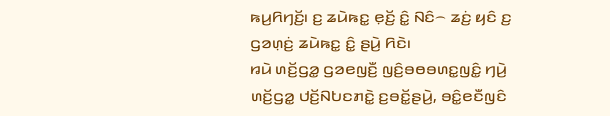ꤒꤣ꤬ꤖꤚꤢꤩ꤬꤯ ꤢ꤬ ꤘꤣꤧꤒꤢ꤭ ꤕ꤫ꤢꤩ꤬ ꤢꤨ꤭ ꤡꤢꤨ꤮ ꤘꤢꤦ꤬ ꤟꤢꤨ ꤢ꤬ ꤞꤤꤛ꤫ꤢꤦ꤬ ꤘꤣꤧꤒꤢ꤭ ꤢꤨ꤭ ꤔꤣꤧ꤬ ꤖꤢꤧ꤯
ꤙꤣꤧ ꤛꤢꤩ꤬ꤞꤤ꤭ ꤞꤤꤕꤜꤢꤪ꤬ ꤜꤢꤨ꤬ꤋꤥꤋꤛꤢ꤭ꤜꤢꤨ꤭ ꤚꤣꤧ꤬ ꤛꤢꤩ꤬ꤞꤤ꤭ ꤓꤢꤩ꤬ꤡꤝꤢꤊꤢꤧ꤭ ꤢ꤬ꤋꤢꤩ꤭ꤔꤣꤧ꤬, ꤋꤢꤨ꤭ꤕꤢꤪꤜꤢꤨ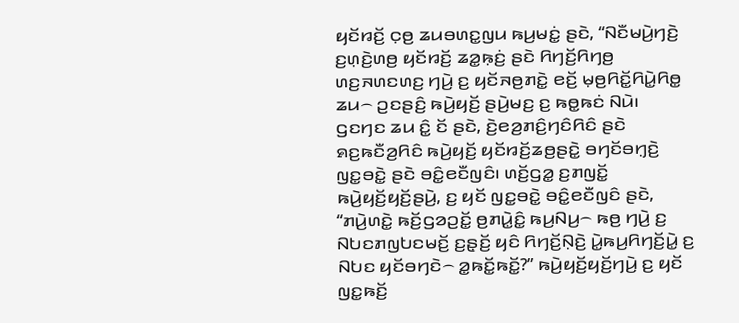ꤟꤢꤩꤙꤢꤩ꤬ ꤍ꤫ꤥ꤬ ꤘꤣꤋꤛꤢ꤭ꤜꤣ ꤒꤣ꤬ꤗꤢꤦ꤭ ꤔꤢꤧ, “ꤡꤢꤪꤗꤣꤧ꤬ꤚꤢꤧ꤬ ꤢ꤬ꤛ꤫ꤢꤧ꤬ꤛꤥ꤬ ꤟꤢꤩꤙꤢꤩ꤬ ꤘꤤ꤭ꤒ꤫ꤢꤦ꤬ ꤔꤢꤧ ꤖꤚꤢꤩ꤬ꤖꤚꤥ꤬ ꤛꤢ꤬ꤏꤛꤢꤛꤢ꤬ ꤚꤣꤧ꤬ ꤢ꤬ ꤟꤢꤩꤏꤥ꤬ꤊꤢꤧ꤭ ꤕꤢꤩ꤬ ꤗ꤫ꤥ꤬ꤖꤢꤩ꤭ꤖꤣꤧ꤭ꤖꤥ꤭ ꤘꤣ꤮ ꤑꤢꤔꤢꤨ꤬ ꤒꤣꤧ꤬ꤟꤢꤩ꤬ ꤔꤣꤧ꤬ꤗꤢ꤬ ꤢ꤬ ꤒꤥ꤭ꤒꤢꤦ ꤡꤣꤧ꤯
ꤞꤢꤚꤢ ꤘꤣ ꤢꤨ꤭ ꤢꤩ ꤔꤢꤧ, ꤢꤧ꤬ꤕꤤ꤬ꤊꤢꤨ꤬ꤚꤢꤨꤖꤢꤨ ꤔꤢꤧ ꤎꤢ꤬ꤒꤢꤪꤤ꤬ꤖꤢꤨ ꤒꤣꤧ꤬ꤟꤢꤩ꤬ ꤟꤢꤩꤙꤢꤩ꤬ꤘꤥ꤬ꤔꤢꤧ꤭ ꤋꤚꤢꤩꤋꤚ꤫ꤢꤧ꤬ ꤜꤢ꤭ꤋꤢꤧ꤭ ꤔꤢꤧ ꤋꤢꤨ꤭ꤕꤢꤪꤜꤢꤨ꤯ ꤛꤢꤩ꤬ꤞꤤ꤭ ꤢ꤬ꤊꤜꤢꤩ꤭ ꤒꤣꤧ꤬ꤟꤢꤩ꤬ꤟꤢꤩ꤬ꤔꤣꤧ꤬, ꤢ꤬ ꤟꤢꤩ ꤜꤢ꤭ꤋꤢꤧ꤭ ꤋꤢꤨ꤭ꤕꤢꤪꤜꤢꤨ ꤔꤢꤧ, “ꤊꤣꤧ꤬ꤛꤢꤧ꤭ ꤒꤢꤩ꤬ꤞꤤꤑꤢꤩ꤭ ꤥ꤬ꤊꤣꤧ꤭ꤢꤨ꤭ ꤒꤣ꤬ꤡꤣ꤬꤮ ꤒꤥ꤬ ꤚꤣꤧ꤬ ꤢ꤬ ꤡꤝꤢꤊꤜꤝꤢꤗꤢꤩ꤬ ꤢ꤬ꤔ꤫ꤢꤩ꤬ ꤟꤢꤨ ꤖꤚꤢꤩ꤬ꤡ꤫ꤢꤧ꤬ ꤣꤧ꤭ꤒꤣ꤬ꤖꤚꤢꤩ꤬ꤣꤧ꤭ ꤢ꤬ ꤡꤝꤢ ꤟꤢꤩꤋꤚꤢꤧ꤮ ꤤ꤭ꤒꤢꤩ꤭ꤒꤢꤩ꤭?” ꤒꤣꤧ꤬ꤟꤢꤩ꤬ꤟꤢꤩ꤬ꤚꤣꤧ꤬ ꤢ꤬ ꤟꤢꤩ ꤜꤢ꤭ꤒꤢꤩ꤬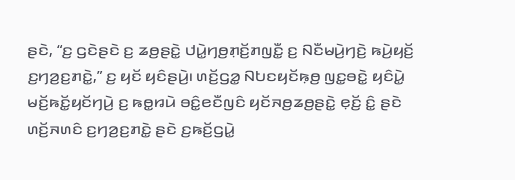ꤔꤢꤧ, “ꤢ꤬ ꤞꤢꤧꤔꤢꤧ ꤢ꤬ ꤘꤥ꤬ꤔꤢꤧ꤭ ꤓꤣꤧ꤭ꤚꤥ꤬ꤊ꤫ꤢꤩ꤬ꤊꤜꤢꤪ꤭ ꤢ꤬ ꤡꤢꤪꤗꤣꤧ꤬ꤚꤢꤧ꤬ ꤒꤣꤧ꤬ꤟꤢꤩ꤬ ꤢ꤬ꤚꤤ꤬ꤢ꤬ꤊꤢꤧ꤭,” ꤢ꤬ ꤟꤢꤩ ꤟꤢꤨꤔꤣꤧ꤬꤯ ꤛꤢꤩ꤬ꤞꤤ꤭ ꤡꤝꤢꤟꤢꤩꤒ꤫ꤥ꤬ ꤜꤢ꤭ꤋꤢꤧ꤭ ꤟꤢꤨꤣꤧ꤭ ꤗꤢꤩ꤬ꤒꤢꤩ꤭ꤟꤢꤩꤚꤣꤧ꤬ ꤢ꤬ ꤒꤥ꤭ꤙꤣꤧ ꤋꤢꤨ꤭ꤕꤢꤪꤜꤢꤨ ꤟꤢꤩꤏꤥ꤬ꤘꤥ꤬ꤔꤢꤧ꤭ ꤕ꤫ꤢꤩ꤬ ꤢꤨ꤭ ꤔꤢꤧ ꤛꤢꤩ꤬ꤏꤛꤢꤨ ꤢ꤬ꤚꤤ꤬ꤢ꤬ꤊꤢꤧ꤭ ꤔꤢꤧ ꤢ꤬ꤒꤢꤩ꤬ꤞꤣꤧ꤭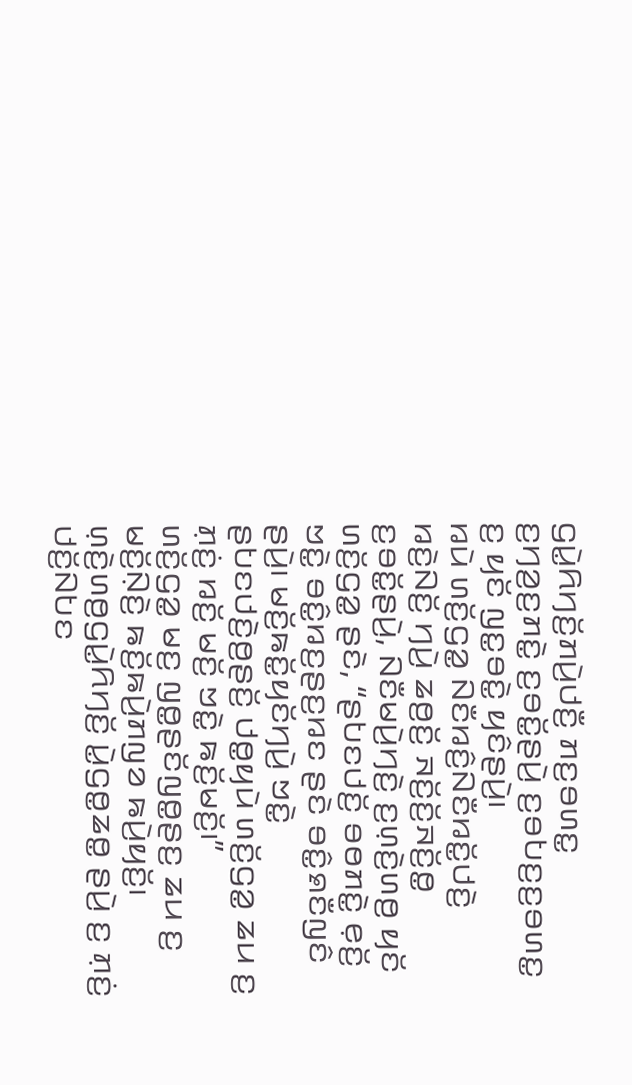ꤞꤣꤧ꤭ꤖꤚꤢꤩ꤬ꤊꤣꤧ꤬ꤓꤢꤪ꤬ ꤊꤢ꤬ꤋꤛꤢ꤭ ꤢ꤬ꤚꤤ꤬ꤢ꤬ꤊꤢꤧ꤭ ꤢ꤬ꤋꤢꤩ꤭ꤔꤣꤧ꤬ ꤢ꤬ꤋꤝꤢ꤬ꤢ꤬ꤋꤛꤢ꤭ ꤢ꤬ ꤟꤢꤩ ꤜꤢ꤭ꤋꤢꤧ꤭ ꤟꤢꤨꤔꤣꤧ꤬꤯
ꤙꤣꤧ ꤛꤢꤩ꤬ꤞꤤ꤭ ꤡꤢꤪꤙꤢꤨ꤬ꤡꤢꤪꤙꤢꤩ꤭ꤓꤢꤧ꤬ ꤙꤢꤧ꤬ꤡꤢꤩ꤬ ꤚꤣꤧ꤬ ꤘꤥ꤬ꤢꤩ꤬ ꤏꤢꤩ꤬ꤢꤩ꤬ꤏꤢꤩ꤬ꤥ꤭ ꤢ꤬ꤋꤢꤩ꤭ꤔꤣꤧ꤬, ꤡꤢꤪꤗꤣꤧ꤬ꤚꤢꤧ꤬ ꤢ꤬ꤛ꤫ꤢꤧ꤬ꤛꤥ꤬ ꤟꤢꤩ ꤛꤢꤩ꤬ꤞꤤ꤭ ꤔꤢꤧ, “ꤔꤝꤢꤓꤢꤩ꤬ ꤋꤥꤊꤢꤧ꤭ ꤕ꤫ꤢꤩ꤬ ꤠꤢꤧ꤭ ꤋꤢꤨ꤭ꤙꤢ꤬ꤔꤢ꤬ꤙꤢ ꤔꤢꤧ ꤋꤢꤨ꤭ꤎꤢꤪꤜꤢꤨ ꤔꤣꤧ꤬꤯ ꤗꤢꤩ꤬ꤒꤢꤩ꤭ꤟꤢꤩꤚꤣꤧ꤬ ꤠꤢꤧ꤭ ꤔꤝꤢꤓꤢꤧ꤬ꤥ꤬ꤔꤢꤩ꤬ ꤓꤥ꤭ꤟꤣꤧ ꤛꤢꤩ꤬ꤞꤤ꤭ ꤘꤣ ꤢ꤬ ꤊ꤫ꤢꤦ꤬ ꤙꤢꤩ꤬ ꤗꤢꤩ꤬ ꤠꤢꤧ꤭ ꤒꤢꤩ꤬ꤗꤢꤩ꤬꤯”
ꤛꤢꤩ꤬ꤞꤤ꤭ ꤗꤢ꤬ ꤜꤥ꤭ꤔꤢꤩꤜꤥ꤭ꤔꤢ꤬ ꤘꤣ ꤢ꤬ ꤗꤢꤩ꤬ꤡ꤫ꤢꤧ꤬ ꤒꤢꤩ꤬ꤒꤣꤧ꤬ꤊꤜꤤ ꤒꤣꤧ꤬ꤟꤢꤩ꤬꤯ ꤛ꤫ꤢꤧ꤬ꤛꤥ꤬ꤞꤣꤧ꤭ꤖꤚꤢꤩ꤬ ꤣꤧ꤭ꤞꤥ꤭ꤘꤥ꤭ ꤔꤣꤧ꤬ ꤢ꤬ ꤊ꤫ꤢꤦ꤬ ꤓꤢꤩ꤬ꤡꤝꤢ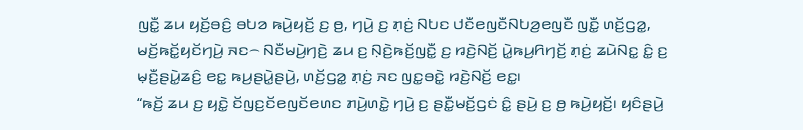ꤜꤢꤪ꤭ ꤘꤣ ꤟꤢꤩ꤬ꤋꤢꤨ꤬ ꤋꤝꤤ ꤒꤣꤧ꤬ꤟꤢꤩ꤬ ꤢ꤬ ꤥ꤬, ꤚꤣꤧ꤬ ꤢ꤬ ꤊ꤫ꤢꤦ꤬ ꤡꤝꤢ ꤓꤢꤪꤕꤜꤢꤪꤡꤝꤤ꤬ꤕꤜꤢꤪ ꤜꤢꤪ꤭ ꤛꤢꤩ꤬ꤞꤤ꤭, ꤗꤢꤩ꤬ꤒꤢꤩ꤭ꤟꤢꤩꤚꤣꤧ꤬ ꤏꤢ꤮ ꤡꤢꤪꤗꤣꤧ꤬ꤚꤢꤧ꤬ ꤘꤣ ꤢ꤬ ꤡ꤫ꤢꤧ꤬ꤒꤢꤩ꤬ꤜꤢꤪ꤭ ꤢ꤬ ꤙꤢꤧ꤬ꤡꤢꤩ꤬ ꤣꤧ꤭ꤒꤣ꤬ꤖꤚꤢꤩ꤬ ꤊ꤫ꤢꤦ꤬ ꤘꤣꤧꤡꤢ꤭ ꤢꤨ꤭ ꤢ꤬ ꤗ꤫ꤢꤪ꤬ꤔꤣꤧ꤭ꤘꤢꤨ꤬ ꤕꤢ꤭ ꤒꤣ꤬ꤔꤣꤧ꤭ꤔꤣꤧ꤬, ꤛꤢꤩ꤬ꤞꤤ꤭ ꤊ꤫ꤢꤦ꤬ ꤏꤢ ꤜꤢ꤭ꤋꤢꤧ꤭ ꤙꤢꤧ꤬ꤡꤢꤩ꤬ ꤕꤢ꤭꤯
“ꤒꤢꤩ꤬ ꤘꤣ ꤢ꤬ ꤟꤢꤧ꤭ ꤢꤩꤜꤢ꤬ꤢꤩꤕꤜꤢꤩꤕꤛꤢ ꤊꤣꤧ꤬ꤛꤢꤧ꤭ ꤚꤣꤧ꤬ ꤢ꤬ ꤔꤢꤪ꤭ꤗꤢꤩ꤬ꤞꤢꤦ ꤢꤨ꤭ ꤔꤣꤧ꤬ ꤢ꤬ ꤥ꤬ ꤒꤣꤧ꤬ꤟꤢꤩ꤬꤯ ꤟꤢꤨꤔꤣꤧ꤬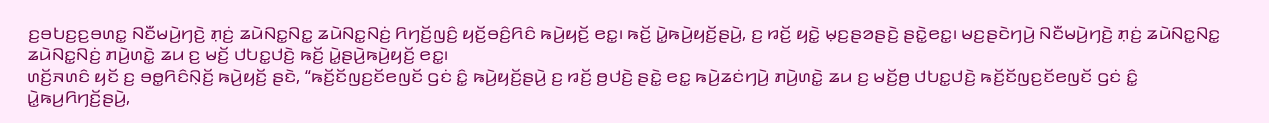ꤢ꤬ꤋꤝꤢ꤬ꤢ꤬ꤋꤛꤢ꤭ ꤡꤢꤪꤗꤣꤧ꤬ꤚꤢꤧ꤬ ꤊ꤫ꤢꤦ꤬ ꤘꤣꤧꤡꤢ꤭ꤡꤢ꤭ ꤘꤣꤧꤡꤢ꤭ꤡꤢꤦ꤬ ꤖꤚꤢꤩ꤬ꤜꤢꤨ꤬ ꤟꤢꤩ꤬ꤋꤢꤨ꤬ꤖꤢꤨ ꤒꤣꤧ꤬ꤟꤢꤩ꤬ ꤕꤢ꤭꤯ ꤒꤢꤩ꤬ ꤣꤧ꤭ꤒꤣꤧ꤬ꤟꤢꤩ꤬ꤔꤣꤧ꤬, ꤢ꤬ ꤙꤢꤩ꤬ ꤟꤢꤧ꤭ ꤗ꤫ꤢ꤬ꤔꤤꤔꤢꤧ꤬ ꤔꤢꤧ꤭ꤕꤢ꤭꤯ ꤗꤢ꤬ꤔꤢꤧꤚꤣꤧ꤬ ꤡꤢꤪꤗꤣꤧ꤬ꤚꤢꤧ꤬ ꤊ꤫ꤢꤦ꤬ ꤘꤣꤧꤡꤢ꤭ꤡꤢ꤭ ꤘꤣꤧꤡꤢ꤭ꤡꤢꤦ꤬ ꤊꤣꤧ꤬ꤛꤢꤧ꤭ ꤘꤣ ꤢ꤬ ꤗꤢꤩ꤬ ꤓꤝꤢ꤭ꤓꤢꤧ꤬ ꤒꤢꤩ꤬ ꤣꤧ꤭ꤔꤣꤧ꤬ꤒꤣꤧ꤬ꤟꤢꤩ꤬ ꤕꤢ꤭꤯
ꤛꤢꤩ꤬ꤏꤛꤢꤨ ꤟꤢꤩ ꤢ꤬ ꤋꤥ꤭ꤖꤢꤨꤡ꤫ꤢꤩ꤬ ꤒꤣꤧ꤬ꤟꤢꤩ꤬ ꤔꤢꤧ, “ꤒꤢꤩ꤬ꤢꤩꤜꤢ꤬ꤢꤩꤕꤜꤢꤩ ꤞꤢꤦ ꤢꤨ꤭ ꤒꤣꤧ꤬ꤟꤢꤩ꤬ꤔꤣꤧ꤬ ꤢ꤬ ꤙꤢꤩ꤬ ꤥ꤬ꤓꤢꤧ꤬ ꤔꤢꤧ꤭ ꤕꤢ꤭ ꤒꤣꤧ꤬ꤘꤢꤦꤚꤣꤧ꤬ ꤊꤣꤧ꤬ꤛꤢꤧ꤭ ꤘꤣ ꤢ꤬ ꤗꤢꤩ꤬ꤥ꤬ ꤓꤝꤢ꤭ꤓꤢꤧ꤬ ꤒꤢꤩ꤬ꤢꤩꤜꤢ꤬ꤢꤩꤕꤜꤢꤩ ꤞꤢꤦ ꤢꤨ꤭ ꤣꤧ꤭ꤒꤣ꤬ꤖꤚꤢꤩ꤬ꤔꤣꤧ꤬,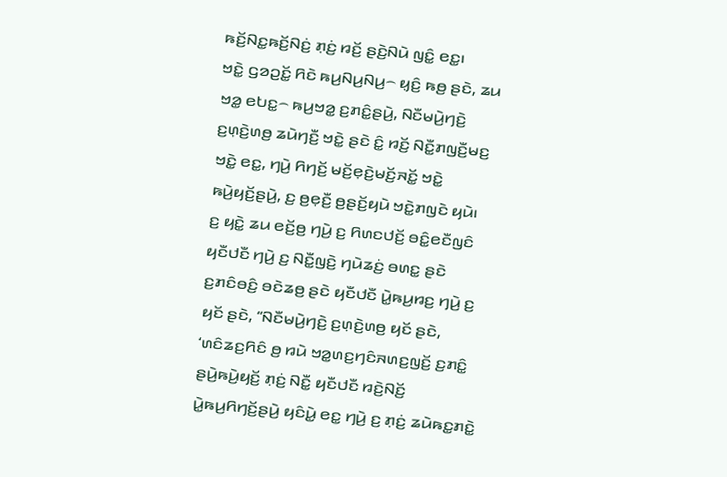ꤒꤢꤩ꤬ꤡꤢ꤭ꤒꤢꤩ꤬ꤡꤢꤦ꤬ ꤊ꤫ꤢꤦ꤬ ꤙꤢꤩ꤬ ꤔꤢꤧ꤬ꤡꤣꤧ ꤜꤢꤨ꤭ ꤕꤢ꤭꤯
ꤠꤢꤧ꤭ ꤞꤤꤑꤢꤩ꤭ ꤖꤢꤧ ꤒꤣ꤬ꤡꤣ꤬ꤡꤣ꤬꤮ ꤟ꤫ꤢꤨ꤬ ꤒꤥ꤬ ꤔꤢꤧ, ꤘꤣ ꤠꤤ꤭ ꤕꤝꤢ꤭꤮ ꤒꤣ꤬ꤠꤤ꤭ ꤢ꤬ꤊꤢꤨ꤭ꤔꤣꤧ꤬, ꤡꤢꤪꤗꤣꤧ꤬ꤚꤢꤧ꤬ ꤢ꤬ꤛ꤫ꤢꤧ꤬ꤛꤥ꤬ ꤘꤣꤧꤚꤢꤪ꤬ ꤠꤢꤧ꤭ ꤔꤢꤧ ꤢꤨ꤭ ꤙꤢꤩ꤬ ꤡꤢꤪ꤭ꤊꤜꤢꤪ꤬ꤗꤢ꤬ ꤠꤢꤧ꤭ ꤕꤢ꤭, ꤚꤣꤧ꤬ ꤖꤚꤢꤩ꤬ ꤗꤢꤩ꤬ꤕ꤫ꤢꤧ꤬ꤗꤢꤩ꤬ꤏꤢꤩ꤭ ꤠꤢꤧ꤭ ꤒꤣꤧ꤬ꤟꤢꤩ꤬ꤔꤣꤧ꤬, ꤢ꤬ ꤥ꤬ꤕ꤫ꤢꤪ꤬ ꤥ꤬ꤔꤢꤩ꤬ꤟꤣꤧ ꤠꤢꤧ꤭ꤊꤜꤢꤧ ꤟꤣꤧ꤯
ꤢ꤬ ꤟꤢꤧ꤭ ꤘꤣ ꤕꤢꤩ꤬ꤥ꤬ ꤚꤣꤧ꤬ ꤢ꤬ ꤖꤛꤢꤓꤢꤩ꤬ ꤋꤢꤨ꤭ꤕꤢꤪꤜꤢꤨ ꤟꤢꤪꤓꤢꤪ ꤚꤣꤧ꤬ ꤢ꤬ ꤡꤢꤪ꤭ꤜꤢꤧ꤬ ꤚꤣꤧꤘꤢꤦ꤬ ꤋꤛꤢ꤭ ꤔꤢꤧ ꤢ꤬ꤊꤢꤨꤋꤢꤨ꤬ ꤋꤢꤧꤘꤥ꤬ ꤔꤢꤧ ꤟꤢꤪꤓꤢꤪ ꤣꤧ꤭ꤒꤣ꤬ꤙꤢ꤬ ꤚꤣꤧ꤬ ꤢ꤬ ꤟꤢꤩ ꤔꤢꤧ, “ꤡꤢꤪꤗꤣꤧ꤬ꤚꤢꤧ꤬ ꤢ꤬ꤛ꤫ꤢꤧ꤬ꤛꤥ꤬ ꤟꤢꤩ ꤔꤢꤧ, ‘ꤛꤢꤨꤘꤢ꤬ꤖꤢꤨ ꤥ꤬ ꤙꤣꤧ ꤠꤤ꤭ꤛꤢ꤬ꤚꤢꤨꤏꤛꤢ꤬ꤜꤢꤩ꤬ ꤢ꤬ꤊꤢꤨ꤭ ꤔꤣꤧ꤬ꤒꤣꤧ꤬ꤟꤢꤩ꤬ ꤊ꤫ꤢꤦ꤬ ꤡꤢꤪ꤭ ꤟꤢꤪꤓꤢꤪ ꤙꤢꤧ꤬ꤡꤢꤩ꤬ ꤣꤧ꤭ꤒꤣ꤬ꤖꤚꤢꤩ꤬ꤔꤣꤧ꤬ ꤟꤢꤨꤣꤧ꤭ ꤕꤢ꤭ ꤚꤣꤧ꤬ ꤢ꤬ ꤊ꤫ꤢꤦ꤬ ꤘꤣꤧꤒꤢ꤭ꤊꤢꤧ꤭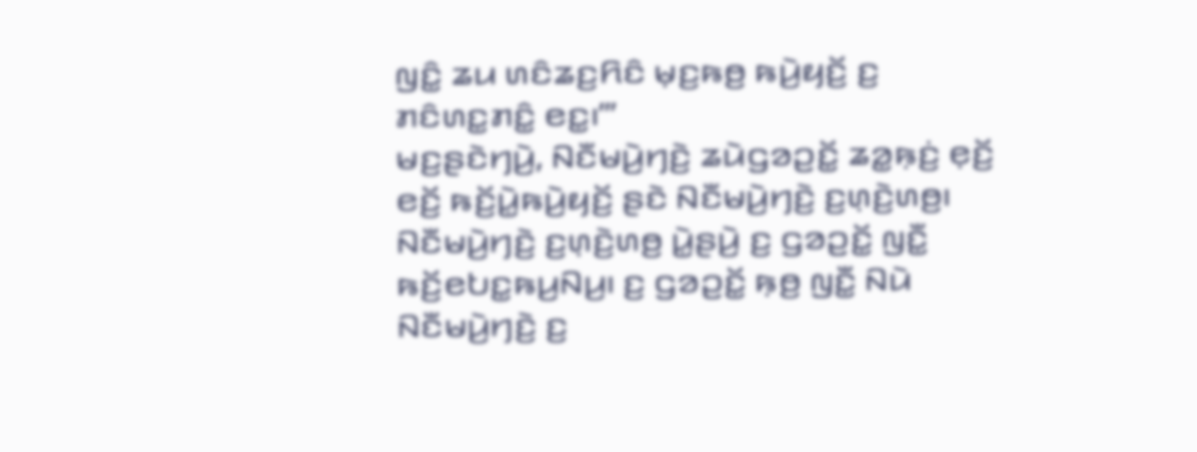ꤜꤢꤨ꤭ ꤘꤣ ꤛꤢꤨꤘꤢ꤬ꤖꤢꤨ ꤗ꤫ꤢ꤬ꤒꤥ꤬ ꤒꤣꤧ꤬ꤟꤢꤩ꤬ ꤢ꤬ ꤊꤢꤨꤛꤢ꤭ꤊꤢꤨ꤭ ꤕꤢ꤭꤯’”
ꤗꤢ꤬ꤔꤢꤧꤚꤣꤧ꤬, ꤡꤢꤪꤗꤣꤧ꤬ꤚꤢꤧ꤬ ꤘꤣꤧꤞꤤꤑꤢꤩ꤭ ꤘꤤ꤭ꤒ꤫ꤢꤦ꤬ ꤕ꤫ꤢꤩ꤬ ꤕꤢꤩ꤬ ꤒꤢꤩ꤬ꤣꤧ꤭ꤒꤣꤧ꤬ꤟꤢꤩ꤬ ꤔꤢꤧ ꤡꤢꤪꤗꤣꤧ꤬ꤚꤢꤧ꤬ ꤢ꤬ꤛ꤫ꤢꤧ꤬ꤛꤥ꤬꤯ ꤡꤢꤪꤗꤣꤧ꤬ꤚꤢꤧ꤬ ꤢ꤬ꤛ꤫ꤢꤧ꤬ꤛꤥ꤬ ꤣꤧ꤭ꤔꤣꤧ꤬ ꤢ꤬ ꤞꤤꤑꤢꤩ꤭ ꤜꤢꤪ꤭ ꤒꤢꤩ꤬ꤕꤝꤢ꤭ꤒꤣ꤬ꤡꤣ꤬꤯ ꤢ꤬ ꤞꤤꤑꤢꤩ꤭ ꤒ꤫ꤥ꤬ ꤜꤢꤪ꤭ ꤡꤣꤧ ꤡꤢꤪꤗꤣꤧ꤬ꤚꤢꤧ꤬ ꤢ꤬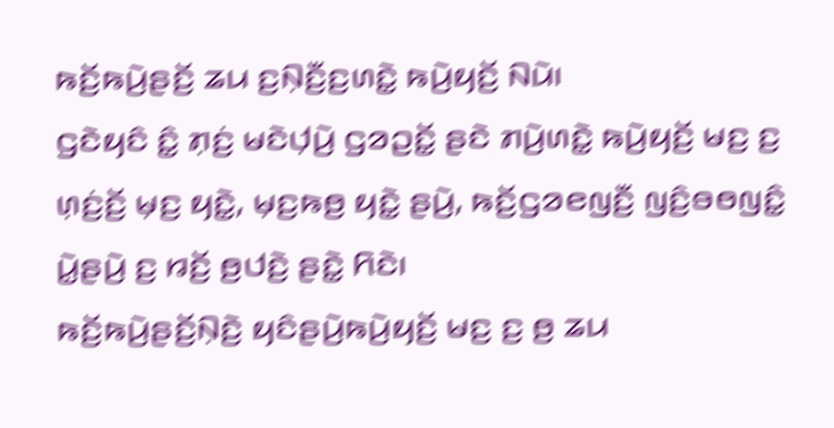ꤒꤢꤩ꤬ꤒꤣꤧ꤬ꤔꤢꤩ꤬ ꤘꤣ ꤢ꤬ꤡ꤫ꤢꤪ꤬ꤢ꤬ꤛꤢꤧ꤭ ꤒꤣꤧ꤬ꤟꤢꤩ꤬ ꤡꤣꤧ꤯
ꤞꤢꤧꤟꤢꤨ ꤢꤨ꤭ ꤊ꤫ꤢꤦ꤬ ꤗꤢꤧꤓ꤫ꤣꤧ꤬ ꤞꤤꤑꤢꤩ꤭ ꤔꤢꤧ ꤊꤣꤧ꤬ꤛꤢꤧ꤭ ꤒꤣꤧ꤬ꤟꤢꤩ꤬ ꤗꤢ꤬ ꤢ꤬ ꤛ꤫ꤢꤦ꤬ꤢꤩ꤬ ꤗ꤫ꤢ꤬ ꤟꤢꤧ꤭, ꤗ꤫ꤢ꤬ꤒꤥ꤬ ꤟꤢꤧ꤭ ꤔꤣꤧ꤬, ꤒꤢꤩ꤬ꤞꤤꤕꤜꤢꤪ꤬ ꤜꤢꤨ꤬ꤋꤥꤜꤢꤨ꤭ ꤣꤧ꤭ꤔꤣꤧ꤬ ꤢ꤬ ꤙꤢꤩ꤬ ꤥ꤬ꤓꤢꤧ꤬ ꤔꤢꤧ꤭ ꤖꤢꤧ꤯
ꤒꤢꤩ꤬ꤒꤣꤧ꤬ꤔꤢꤩ꤬ꤡ꤫ꤢꤧ꤬ ꤟꤢꤨꤔꤣꤧ꤬ꤒꤣꤧ꤬ꤟꤢꤩ꤬ ꤗꤢ꤬ ꤢ꤬ ꤥ꤬ ꤘꤣ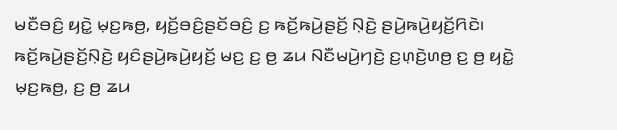ꤗꤢꤪꤋꤢꤨ꤬ ꤟꤢꤧ꤭ ꤗ꤫ꤢ꤬ꤒꤥ꤬, ꤟꤢꤩ꤬ꤋꤢꤨ꤬ꤔꤢꤩꤋꤢꤨ꤬ ꤢ꤬ ꤒꤢꤩ꤬ꤒꤣꤧ꤬ꤔꤢꤩ꤬ ꤡ꤫ꤢꤧ꤬ ꤔꤣꤧ꤬ꤒꤣꤧ꤬ꤟꤢꤩ꤬ꤖꤢꤧ꤯ ꤒꤢꤩ꤬ꤒꤣꤧ꤬ꤔꤢꤩ꤬ꤡ꤫ꤢꤧ꤬ ꤟꤢꤨꤔꤣꤧ꤬ꤒꤣꤧ꤬ꤟꤢꤩ꤬ ꤗꤢ꤬ ꤢ꤬ ꤥ꤬ ꤘꤣ ꤡꤢꤪꤗꤣꤧ꤬ꤚꤢꤧ꤬ ꤢ꤬ꤛ꤫ꤢꤧ꤬ꤛꤥ꤬ ꤢ꤬ ꤥ꤬ ꤟꤢꤧ꤭ ꤗ꤫ꤢ꤬ꤒꤥ꤬, ꤢ꤬ ꤥ꤬ ꤘꤣ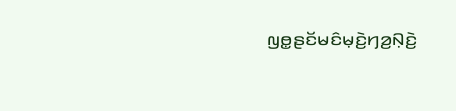ꤜꤥ꤭ꤔꤢꤩꤗꤢꤨꤗ꤫ꤢꤧ꤬ꤚꤤ꤬ꤡ꤫ꤢꤧ꤬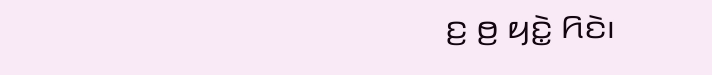ꤢ꤬ ꤥ꤬ ꤟꤢꤧ꤭ ꤖꤢꤧ꤯